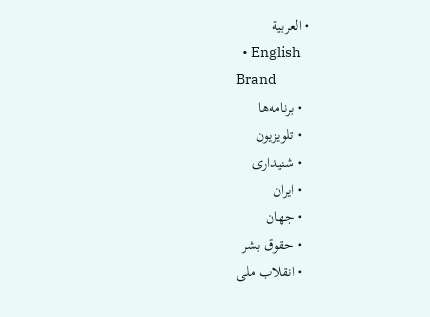• العربية
  • English
Brand
  • برنامه‌ها
  • تلویزیون
  • شنیداری
  • ایران
  • جهان
  • حقوق بشر
  • انقلاب ملی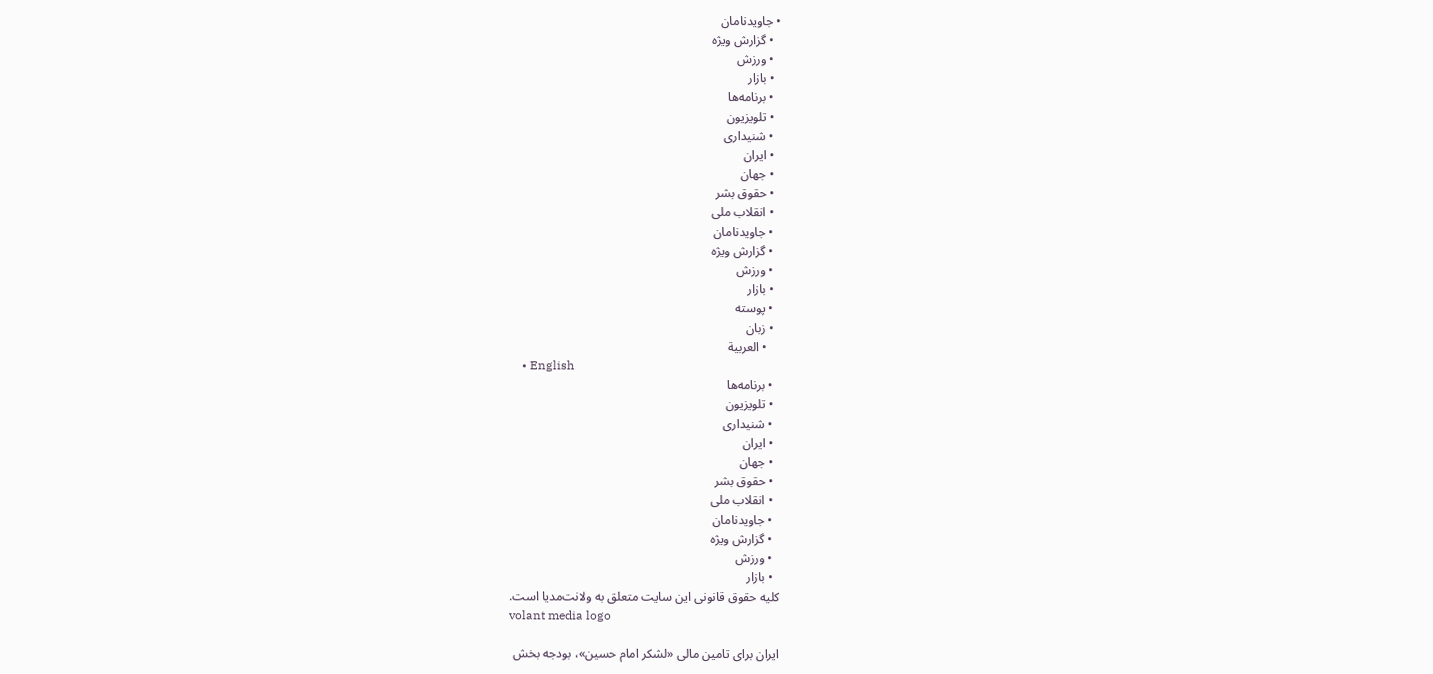• جاویدنامان
  • گزارش ویژه
  • ورزش
  • بازار
  • برنامه‌ها
  • تلویزیون
  • شنیداری
  • ایران
  • جهان
  • حقوق بشر
  • انقلاب ملی
  • جاویدنامان
  • گزارش ویژه
  • ورزش
  • بازار
  • پوسته
  • زبان
    • العربية
    • English
  • برنامه‌ها
  • تلویزیون
  • شنیداری
  • ایران
  • جهان
  • حقوق بشر
  • انقلاب ملی
  • جاویدنامان
  • گزارش ویژه
  • ورزش
  • بازار
کلیه حقوق قانونی این سایت متعلق به ولانت‌مدیا است.
volant media logo

ایران برای تامین مالی «لشکر امام حسین»، بودجه بخش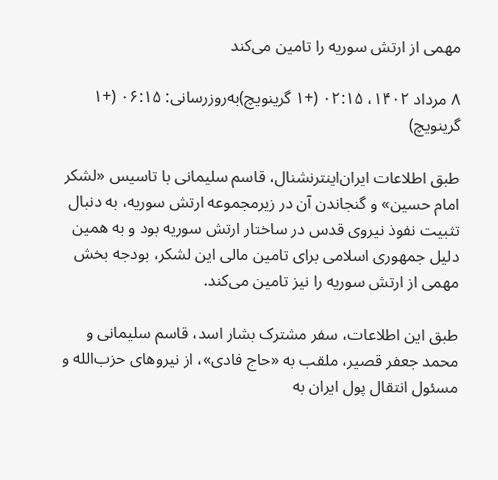مهمی از ارتش سوریه را تامین می‌کند

۸ مرداد ۱۴۰۲، ۰۲:۱۵ (+۱ گرینویچ)به‌روزرسانی: ۰۶:۱۵ (+۱ گرینویچ)

طبق اطلاعات ایران‌اینترنشنال، قاسم سلیمانی با تاسیس «لشکر امام حسین» و گنجاندن آن در زیرمجموعه ارتش سوریه، به دنبال تثبیت نفوذ نیروی قدس در ساختار ارتش سوریه بود و به همین دلیل جمهوری اسلامی برای تامین مالی این لشکر، بودجه بخش مهمی از ارتش سوریه را نیز تامین می‌کند.

طبق این اطلاعات، سفر مشترک بشار اسد، قاسم سلیمانی و محمد جعفر قصیر، ملقب به «حاج فادی»، از نیروهای حزب‌الله و مسئول انتقال پول‌ ایران به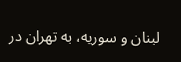لبنان و سوریه، به تهران در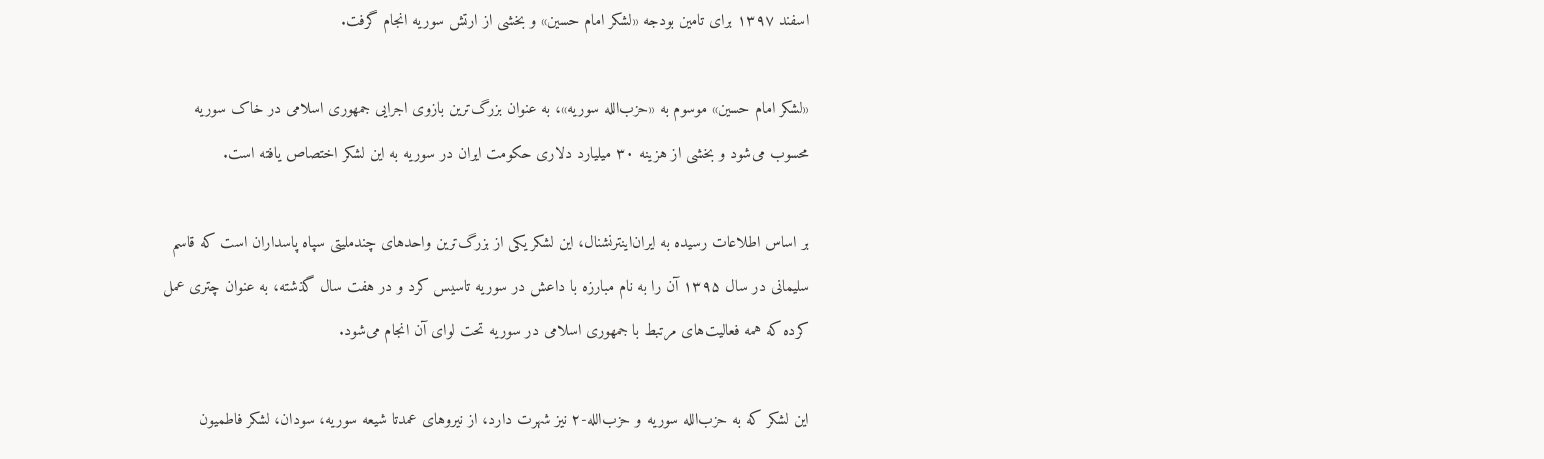اسفند ۱۳۹۷ برای تامین بودجه «لشکر امام حسین» و بخشی از ارتش سوریه انجام گرفت.

«لشکر امام حسین» موسوم به «حزب‌الله سوریه»، به عنوان بزرگ‌ترین بازوی اجرایی جمهوری اسلامی در خاک سوریه محسوب می‌شود و بخشی از هزینه ۳۰ میلیارد دلاری حکومت ایران در سوریه به این لشکر اختصاص یافته است.

بر اساس اطلاعات رسیده به ایران‌اینترنشنال، این لشکر یکی از بزرگ‌ترین واحدهای چندملیتی سپاه پاسداران است که قاسم سلیمانی در سال ۱۳۹۵ آن را به نام مبارزه با داعش در سوریه تاسیس کرد و در هفت سال گذشته، به عنوان چتری عمل کرده که همه فعالیت‌های مرتبط با جمهوری اسلامی در سوریه تحت لوای آن انجام می‌شود.

این لشکر که به حزب‌الله سوریه و حزب‌الله-۲ نیز شهرت دارد، از نیروهای عمدتا شیعه سوریه، سودان، لشکر فاطمیون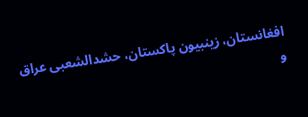افغانستان، زینبیون پاکستان، حشدالشعبی عراق و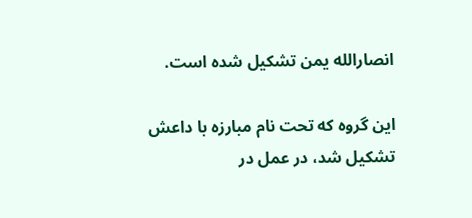انصارالله یمن تشکیل شده است.

این گروه که تحت نام مبارزه با داعش تشکیل شد، در عمل در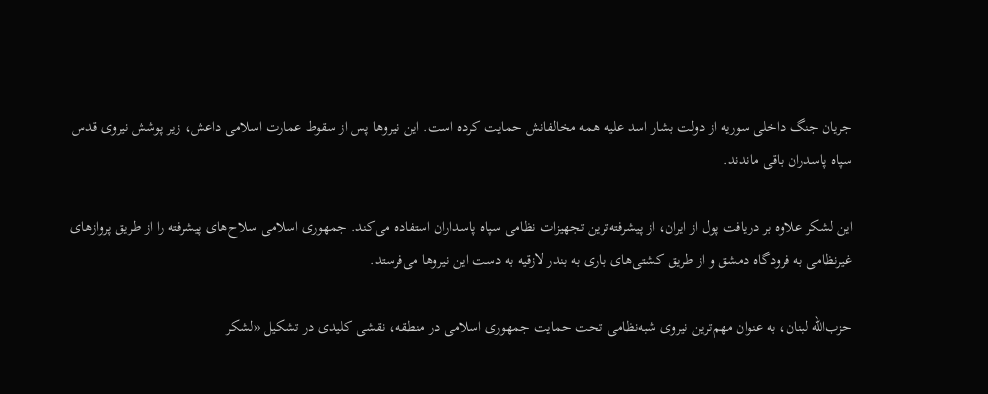جریان جنگ داخلی سوریه از دولت بشار اسد علیه همه مخالفانش حمایت کرده است. این نیروها پس از سقوط عمارت اسلامی داعش، زیر پوشش نیروی قدس سپاه پاسدران باقی ماندند.

این لشکر علاوه بر دریافت پول از ایران، از پیشرفته‌ترین تجهیزات نظامی سپاه پاسداران استفاده می‌کند. جمهوری اسلامی سلاح‌های پیشرفته را از طریق پروازهای غیرنظامی به فرودگاه دمشق و از طریق کشتی‌های باری به بندر لازقیه به دست این نیروها می‌فرستد.

حزب‌الله لبنان، به عنوان مهم‌ترین نیروی شبه‌نظامی تحت حمایت جمهوری اسلامی در منطقه، نقشی کلیدی در تشکیل «لشکر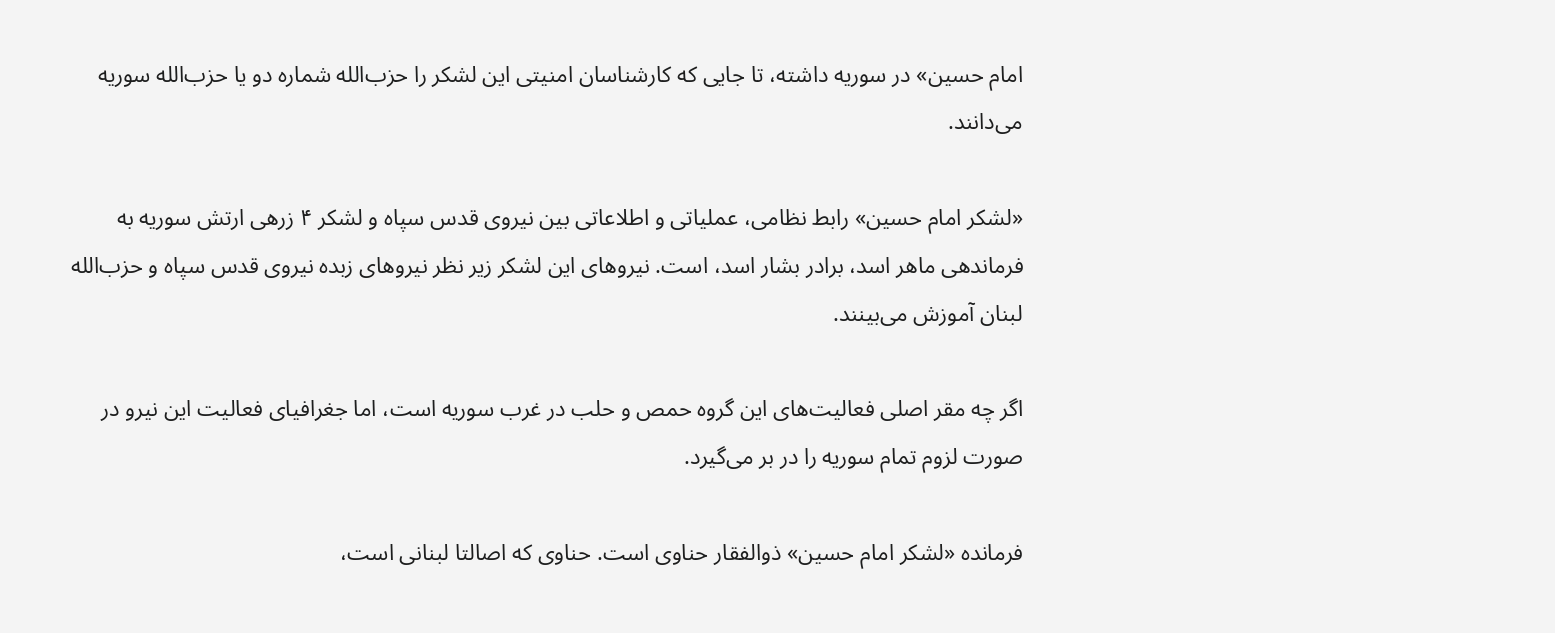امام حسین» در سوریه داشته، تا جایی که کارشناسان امنیتی این لشکر را حزب‌الله شماره دو یا حزب‌الله سوریه می‌دانند.

«لشکر امام حسین» رابط نظامی، عملیاتی و اطلاعاتی بین نیروی قدس سپاه و لشکر ۴ زرهی ارتش سوریه به فرماندهی ماهر اسد، برادر بشار اسد، است. نیروهای این لشکر زیر نظر نیروهای زبده نیروی قدس سپاه و حزب‌الله لبنان آموزش می‌بینند.

اگر چه مقر اصلی فعالیت‌های این گروه حمص و حلب در غرب سوریه است، اما جغرافیای فعالیت این نیرو در صورت لزوم تمام سوریه را در بر می‌گیرد.

فرمانده «لشکر امام حسین» ذوالفقار حناوی است. حناوی که اصالتا لبنانی است،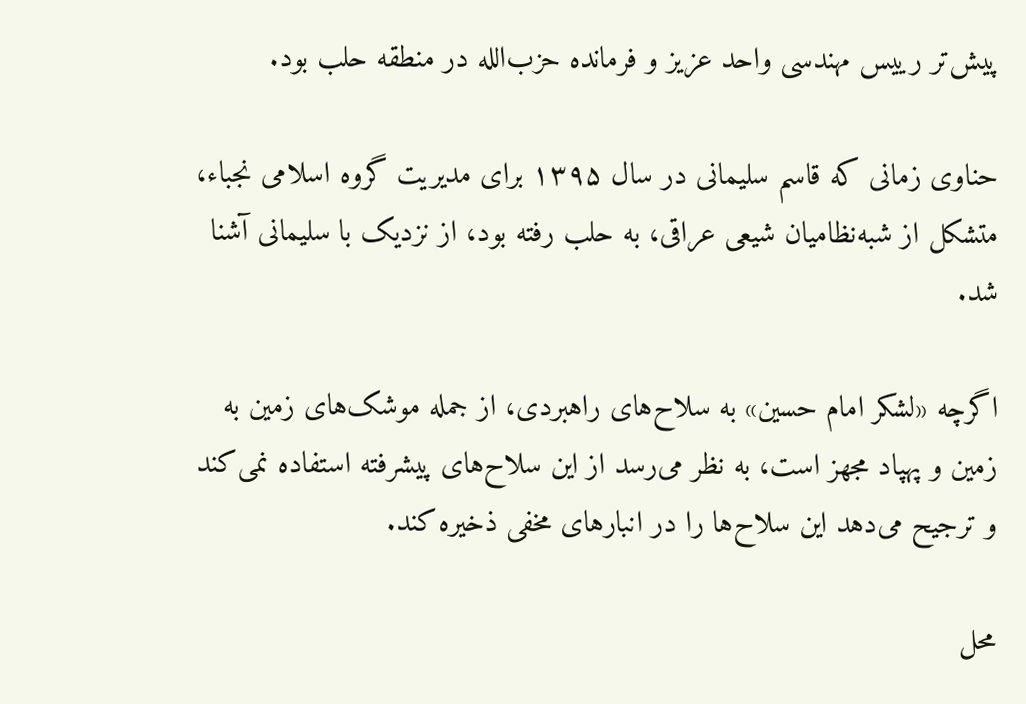پیش‌تر رییس مهندسی واحد عزیز و فرمانده حزب‌الله در منطقه حلب بود.

حناوی زمانی که قاسم سلیمانی در سال ۱۳۹۵ برای مدیریت گروه اسلامی نجباء، متشکل از شبه‌نظامیان شیعی عراقی، به حلب رفته بود، از نزدیک با سلیمانی آشنا شد.

اگرچه «لشکر امام حسین» به سلاح‌های راهبردی، از جمله موشک‌های زمین به زمین و پهپاد مجهز است، به نظر می‌رسد از این سلاح‌های پیشرفته استفاده نمی‌کند و ترجیح می‌دهد این سلاح‌ها را در انبارهای مخفی ذخیره کند.

محل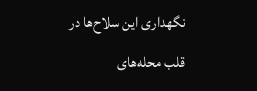نگهداری این سلاح‌ها در قلب محله‌های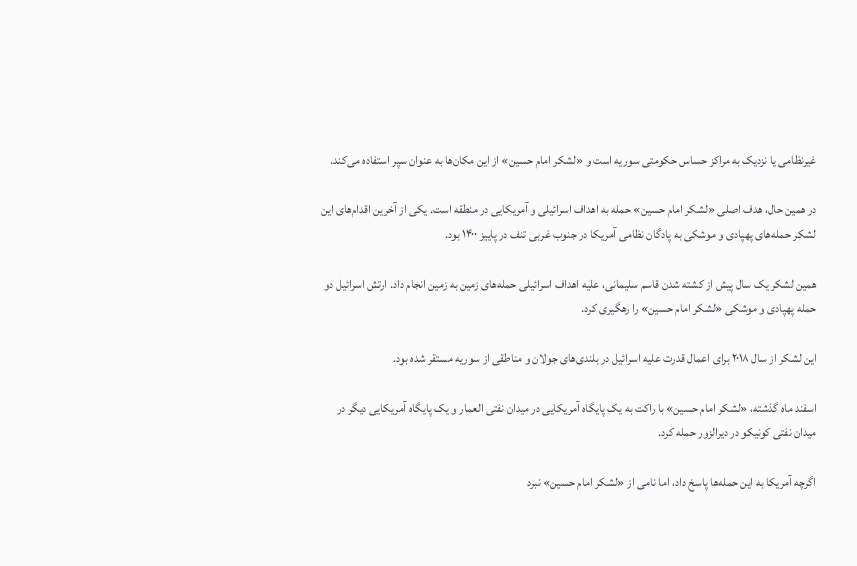غیرنظامی یا نزدیک به مراکز حساس حکومتی سوریه است و «لشکر امام حسین» از این مکان‌ها به عنوان سپر استفاده می‌کند.

در همین حال، هدف اصلی «لشکر امام حسین» حمله به اهداف اسرائیلی و آمریکایی در منطقه است. یکی از آخرین اقدام‌های این لشکر حمله‌های پهپادی و موشکی به پادگان نظامی آمریکا در جنوب غربی تنف در پاییز ۱۴۰۰ بود.

همین لشکر یک سال پیش از کشته شدن قاسم سلیمانی، علیه اهداف اسرائیلی حمله‌های زمین به زمین انجام داد. ارتش اسرائیل دو حمله پهپادی و موشکی «لشکر امام حسین» را رهگیری کرد.

این لشکر از سال ۲۰۱۸ برای اعمال قدرت علیه اسرائیل در بلندی‌های جولان و مناطقی از سوریه مستقر شده بود.

اسفند ماه گذشته، «لشکر امام حسین» با راکت به یک پایگاه آمریکایی در میدان نفتی العمار و یک پایگاه آمریکایی دیگر در میدان نفتی کونیکو در دیرالزور حمله کرد.

اگرچه آمریکا به این حمله‌ها پاسخ داد، اما نامی از «لشکر امام حسین» نبرد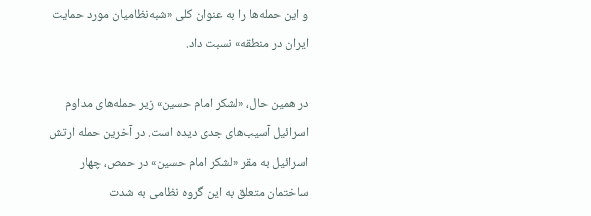و این حمله‌ها را به عنوان کلی «شبه‌نظامیان مورد حمایت ایران در منطقه» نسبت داد.

در همین حال، «لشکر امام حسین» زیر حمله‌های مداوم اسرائیل آسیب‌های جدی دیده است. در آخرین حمله ارتش اسرائیل به مقر «لشکر امام حسین» در حمص، چهار ساختمان متعلق به این گروه نظامی به شدت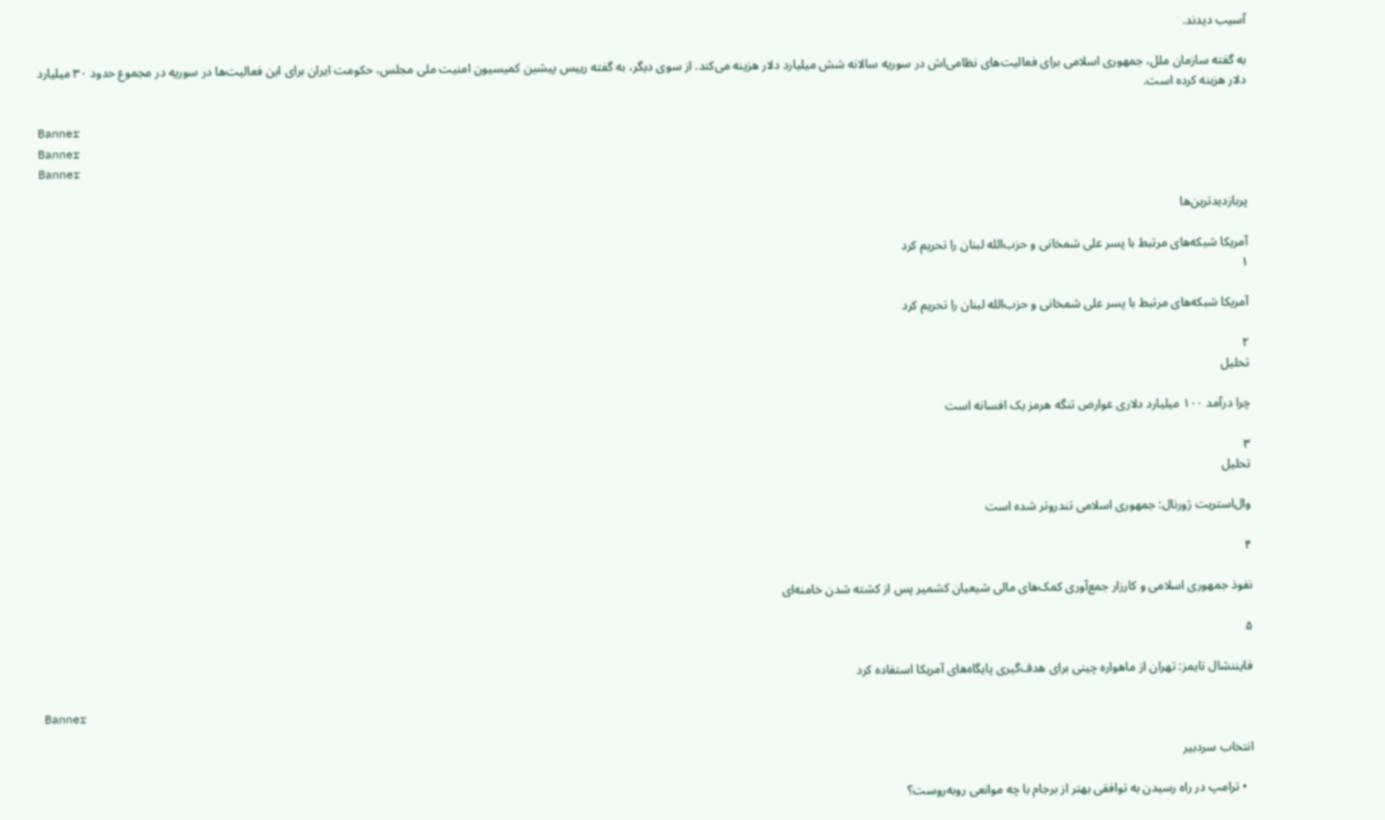آسیب دیدند.

به گفته سازمان ملل، جمهوری اسلامی برای فعالیت‌های نظامی‌اش در سوریه سالانه شش میلیارد دلار هزینه می‌کند. از سوی دیگر، به گفته رییس پیشین کمیسیون امنیت ملی مجلس، حکومت ایران برای این فعالیت‌ها‌ در سوریه در مجموع حدود ۳۰ میلیارد دلار هزینه کرده است.

Banner
Banner
Banner

پربازدیدترین‌ها

آمریکا شبکه‌های مرتبط با پسر علی شمخانی و حزب‌الله لبنان را تحریم کرد
۱

آمریکا شبکه‌های مرتبط با پسر علی شمخانی و حزب‌الله لبنان را تحریم کرد

۲
تحلیل

چرا درآمد ۱۰۰ میلیارد دلاری عوارض تنگه هرمز یک افسانه است

۳
تحلیل

وال‌استریت ژورنال: جمهوری اسلامی تندروتر شده است

۴

نفوذ جمهوری اسلامی و کارزار جمع‌آوری کمک‌های مالی شیعیان کشمیر پس از کشته شدن خامنه‌ای

۵

فایننشال تایمز: تهران از ماهواره چینی برای هدف‌گیری پایگاه‌های آمریکا استفاده کرد

Banner

انتخاب سردبیر

  • ترامپ در راه رسیدن به توافقی بهتر از برجام با چه موانعی روبه‌روست؟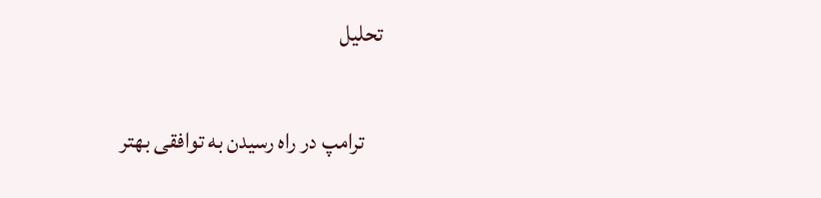تحلیل

    ترامپ در راه رسیدن به توافقی بهتر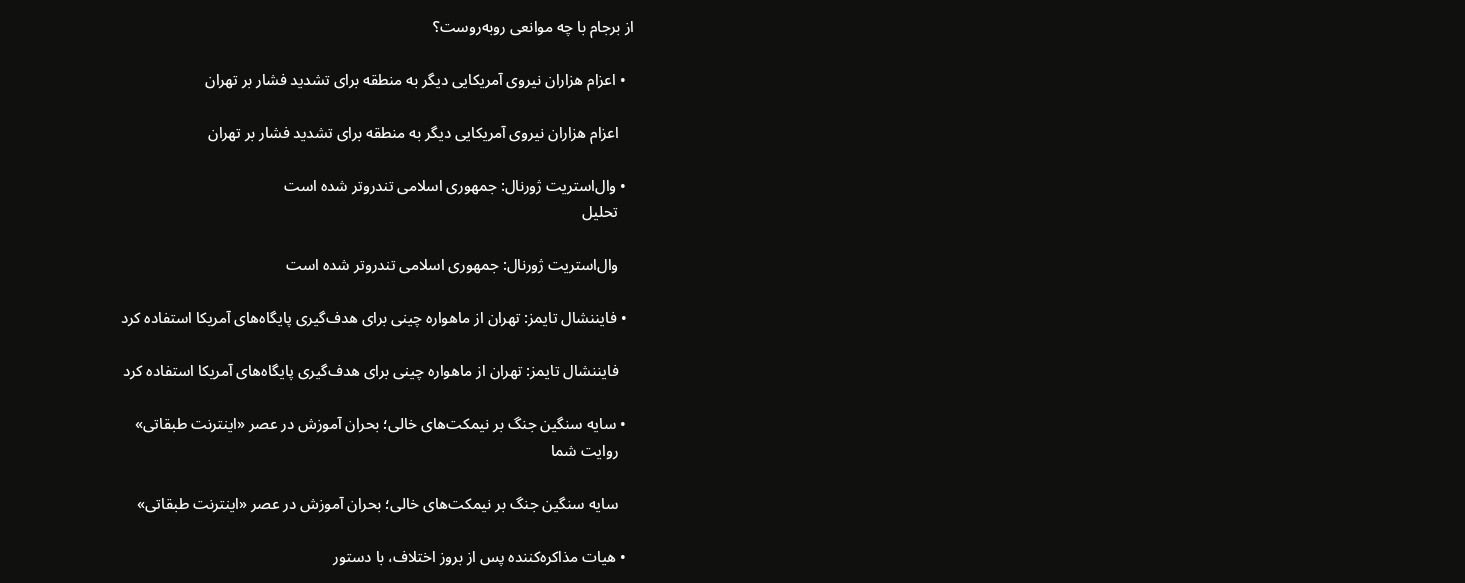از برجام با چه موانعی روبه‌روست؟

  • اعزام هزاران نیروی آمریکایی دیگر به منطقه برای تشدید فشار بر تهران

    اعزام هزاران نیروی آمریکایی دیگر به منطقه برای تشدید فشار بر تهران

  • وال‌استریت ژورنال: جمهوری اسلامی تندروتر شده است
    تحلیل

    وال‌استریت ژورنال: جمهوری اسلامی تندروتر شده است

  • فایننشال تایمز: تهران از ماهواره چینی برای هدف‌گیری پایگاه‌های آمریکا استفاده کرد

    فایننشال تایمز: تهران از ماهواره چینی برای هدف‌گیری پایگاه‌های آمریکا استفاده کرد

  • سایه سنگین جنگ بر نیمکت‌های خالی؛ بحران آموزش در عصر «اینترنت طبقاتی»
    روایت شما

    سایه سنگین جنگ بر نیمکت‌های خالی؛ بحران آموزش در عصر «اینترنت طبقاتی»

  • هیات مذاکره‌کننده‌ پس از بروز اختلاف، با دستور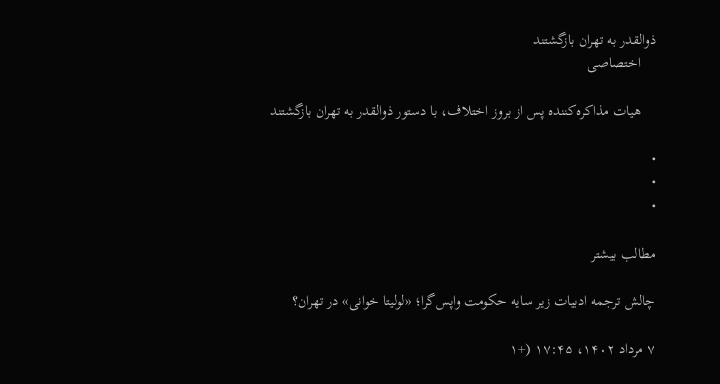ذوالقدر به تهران بازگشتند
    اختصاصی

    هیات مذاکره‌کننده‌ پس از بروز اختلاف، با دستور ذوالقدر به تهران بازگشتند

•
•
•

مطالب بیشتر

چالش ترجمه ادبیات زیر سایه حکومت واپس‌گرا؛ «لولیتا خوانی» در تهران؟

۷ مرداد ۱۴۰۲، ۱۷:۴۵ (+۱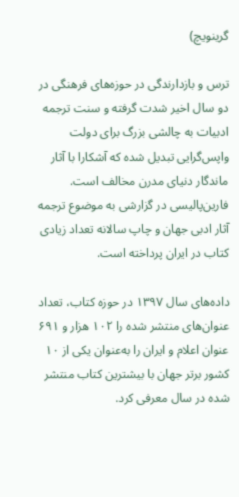گرینویچ)

ترس و بازدارندگی در حوزه‌های فرهنگی در دو سال اخیر شدت گرفته و سنت ترجمه ادبیات به چالشی بزرگ برای دولت واپس‌گرایی تبدیل شده که آشکارا با آثار ماندگار دنیای مدرن مخالف است. فارین‌پالیسی در گزارشی به موضوع ترجمه آثار ادبی جهان و چاپ سالانه تعداد زیادی کتاب در ایران پرداخته است.

داده‌های سال ۱۳۹۷ در حوزه کتاب، تعداد عنوان‌های منتشر شده را ۱۰۲ هزار و ۶۹۱ عنوان اعلام و ایران را به‌عنوان یکی از ۱۰ کشور برتر جهان با بیشترین کتاب منتشر شده در سال معرفی کرد.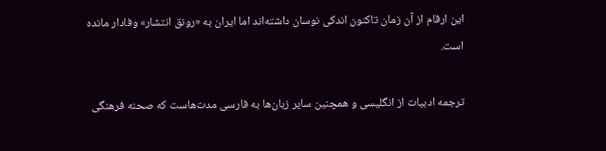این ارقام از آن زمان تاکنون اندکی نوسان داشته‌اند اما ایران به «رونق انتشار» وفادار مانده است.

ترجمه ادبیات از انگلیسی و همچنین سایر زبان‌‌ها به فارسی مدت‌‌هاست که صحنه فرهنگی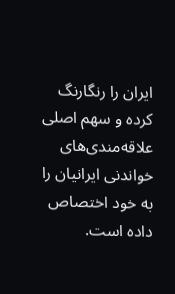ایران را رنگارنگ کرده و سهم اصلی علاقه‌‌مندی‌‌های خواندنی ایرانیان را به خود اختصاص داده است.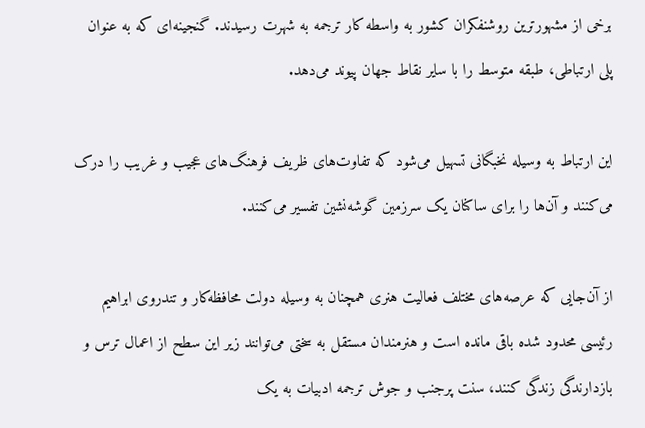برخی از مشهورترین روشنفکران کشور به واسطه کار ترجمه به شهرت رسیدند. گنجینه‌ای که به عنوان پلی ارتباطی، طبقه متوسط را با سایر نقاط جهان پیوند می‌دهد.

این ارتباط به وسیله نخبگانی تسهیل می‌شود که تفاوت‌های ظریف فرهنگ‌های عجیب و غریب را درک می‌کنند و آن‌ها را برای ساکنان یک سرزمین گوشه‌نشین تفسیر می‌کنند.

از آن‌جایی که عرصه‌‌های مختلف فعالیت هنری همچنان به وسیله دولت محافظه‌‌کار و تندروی ابراهیم رئیسی محدود شده باقی مانده است و هنرمندان مستقل به سختی می‌‌توانند زیر این سطح از اعمال ترس و بازدارندگی زندگی کنند، سنت پرجنب‌ و جوش ترجمه ادبیات به یک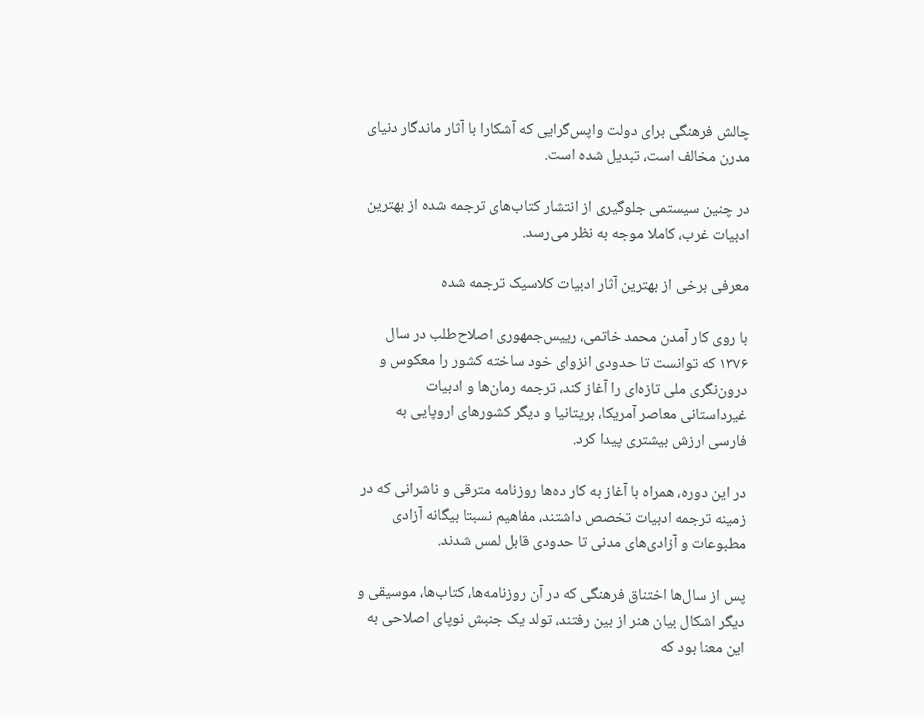چالش فرهنگی برای دولت واپس‌گرایی که آشکارا با آثار ماندگار دنیای مدرن مخالف است، تبدیل شده است.

در چنین سیستمی جلوگیری از انتشار کتاب‌های ترجمه شده از بهترین ادبیات غرب، کاملا موجه به نظر می‌رسد.

معرفی برخی از بهترین آثار ادبیات کلاسیک ترجمه شده

با روی کار آمدن محمد خاتمی، رییس‌‌جمهوری اصلاح‌‌طلب در سال ۱۳۷۶ که توانست تا حدودی انزوای خود ساخته کشور را معکوس و درون‌‌نگری ملی تازه‌‌ای را آغاز کند، ترجمه رمان‌‌ها و ادبیات غیر‌داستانی معاصر آمریکا، بریتانیا و دیگر کشورهای اروپایی‌ به فارسی ارزش بیشتری پیدا کرد.

در این دوره، همراه با آغاز به کار ده‌ها روزنامه مترقی و ناشرانی که در زمینه ترجمه ادبیات تخصص داشتند، مفاهیم نسبتا بیگانه آزادی مطبوعات و آزادی‌های مدنی تا حدودی قابل لمس شدند.

پس از سال‌‌ها اختناق فرهنگی که در آن روزنامه‌‌ها، کتاب‌‌ها، موسیقی و دیگر اشکال بیان هنر از بین رفتند، تولد یک جنبش نوپای اصلاحی به این معنا بود که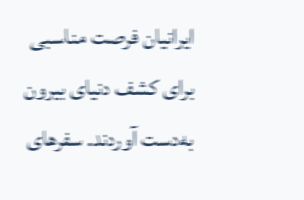ایرانیان فرصت‌ مناسبی برای کشف دنیای بیرون به‌دست آوردند. سفرهای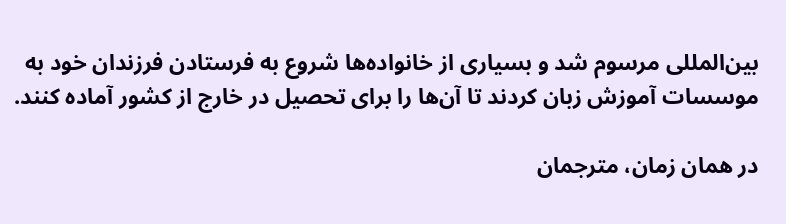بین‌المللی مرسوم شد و بسیاری از خانواده‌ها شروع به فرستادن فرزندان خود به موسسات آموزش زبان کردند تا آن‌ها را برای تحصیل در خارج از کشور آماده کنند.

در همان زمان، مترجمان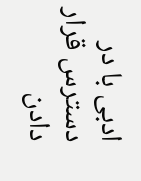ادبی با در دسترس قرار دادن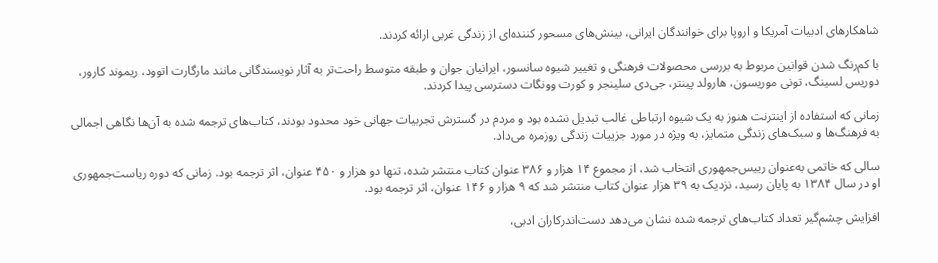شاهکارهای ادبیات آمریکا و اروپا برای خوانندگان ایرانی، بینش‌های مسحور کننده‌ای از زندگی غربی ارائه کردند.

با کم‌رنگ شدن قوانین مربوط به بررسی محصولات فرهنگی و تغییر شیوه سانسور، ایرانیان جوان و طبقه متوسط راحت‌تر به آثار نویسندگانی مانند مارگارت اتوود، ریموند کارور، دوریس لسینگ، تونی موریسون، هارولد پینتر، جی‌دی سلینجر و کورت وونگات دسترسی پیدا کردند.

زمانی که استفاده از اینترنت هنوز به یک شیوه ارتباطی غالب تبدیل نشده بود و مردم در گسترش تجربیات جهانی خود محدود بودند، کتاب‌‌های ترجمه ‌شده به آن‌ها نگاهی اجمالی به فرهنگ‌‌ها و سبک‌‌های زندگی متمایز، به ‌ویژه در مورد جزییات زندگی روزمره می‌‌داد.

سالی که خاتمی به‌عنوان ر‌ییس‌جمهوری انتخاب شد، از مجموع ۱۴ هزار و ۳۸۶ عنوان کتاب منتشر شده، تنها دو هزار و ۴۵۰ عنوان، اثر ترجمه بود. زمانی که دوره ریاست‌جمهوری او در سال ۱۳۸۴ به پایان رسید، نزدیک به ۳۹ هزار عنوان کتاب منتشر شد که ۹ هزار و ۱۴۶ عنوان، اثر ترجمه بود.

افزایش چشم‌گیر تعداد کتاب‌‌های ترجمه شده نشان می‌‌دهد دست‌اندرکاران ادبی،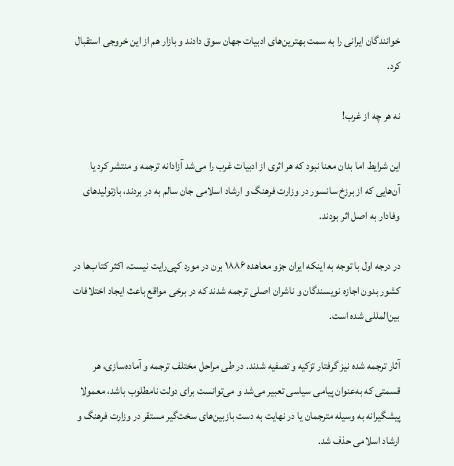خوانندگان ایرانی را به سمت بهترین‌‌های ادبیات جهان سوق دادند و بازار هم از این خروجی استقبال کرد.

نه هر چه از غرب!

این شرایط اما بدان معنا نبود که هر اثری از ادبیات غرب را می‌‌شد آزادانه ترجمه و منتشر کرد یا آن‌هایی که از برزخ سانسور در وزارت فرهنگ و ارشاد اسلامی جان سالم به در بردند، بازتولید‌های وفادار به اصل اثر بودند.

در درجه اول با توجه به اینکه ایران جزو معاهده ۱۸۸۶ برن در مورد کپی‌رایت نیست، اکثر کتاب‌‌ها در کشور بدون اجازه نویسندگان و ناشران اصلی ترجمه شدند که در برخی مواقع باعث ایجاد اختلافات بین‌المللی شده است.

آثار ترجمه شده نیز گرفتار تزکیه و تصفیه شدند. در طی مراحل مختلف ترجمه و آماده‌سازی، هر قسمتی که به‌عنوان پیامی سیاسی تعبیر می‌شد و می‌توانست برای دولت نامطلوب باشد، معمولا پیشگیرانه به وسیله مترجمان یا در نهایت به دست بازبین‌های سخت‌گیر مستقر در وزارت فرهنگ و ارشاد اسلامی حذف شد.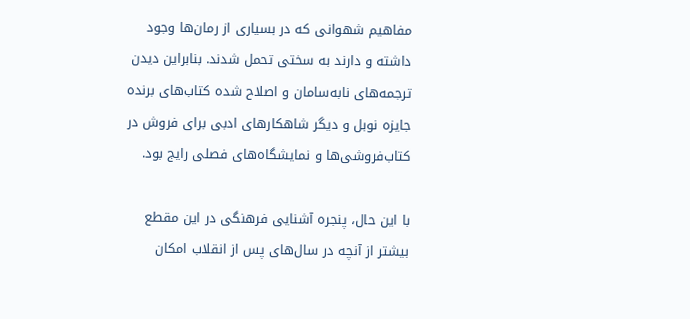مفاهیم شهوانی که در بسیاری از رمان‌ها وجود داشته و دارند به سختی تحمل شدند. بنابراین دیدن ترجمه‌‌های نابه‌سامان و اصلاح ‌شده کتاب‌‌های برنده جایزه نوبل و دیگر شاهکارهای ادبی برای فروش در کتاب‌فروشی‌‌ها و نمایشگاه‌‌های فصلی رایج بود.

با این حال، پنجره آشنایی فرهنگی در این مقطع بیشتر از آنچه در سال‌های پس از انقلاب امکان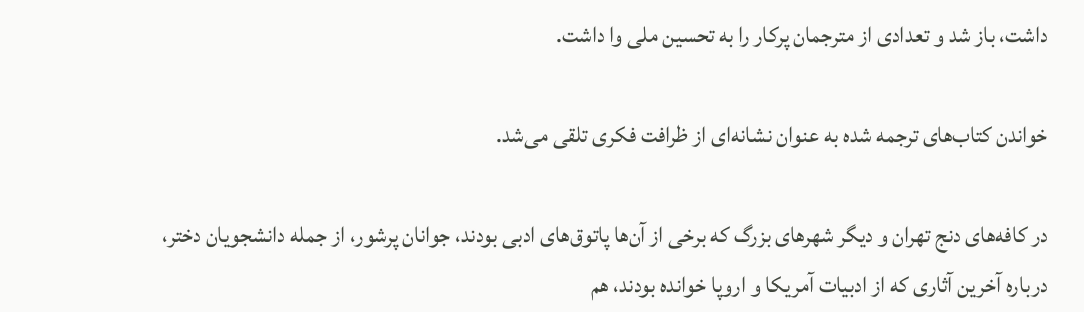داشت، باز شد و تعدادی از مترجمان پر‌کار را به تحسین ملی وا داشت.

خواندن کتاب‌‌های ترجمه ‌شده به‌ عنوان نشانه‌ای از ظرافت فکری تلقی می‌‌شد.

در کافه‌های دنج تهران و دیگر شهرهای بزرگ که برخی از آن‌ها پاتوق‌های ادبی بودند، جوانان پرشور، از جمله دانشجویان دختر، درباره آخرین آثاری که از ادبیات آمریکا و اروپا خوانده‌ بودند، هم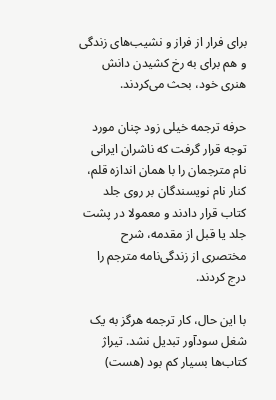برای فرار از فراز و نشیب‌های زندگی و هم برای به رخ کشیدن دانش هنری خود، بحث می‌‌کردند.

حرفه ترجمه خیلی زود چنان مورد توجه قرار گرفت که ناشران ایرانی نام مترجمان را با همان اندازه قلم، کنار نام نویسندگان بر روی جلد کتاب قرار دادند و معمولا در پشت جلد یا قبل از مقدمه، شرح مختصری از زندگی‌نامه مترجم را درج کردند.

با این حال، کار ترجمه هرگز به یک شغل سودآور تبدیل نشد. تیراژ کتاب‌ها بسیار کم بود (هست)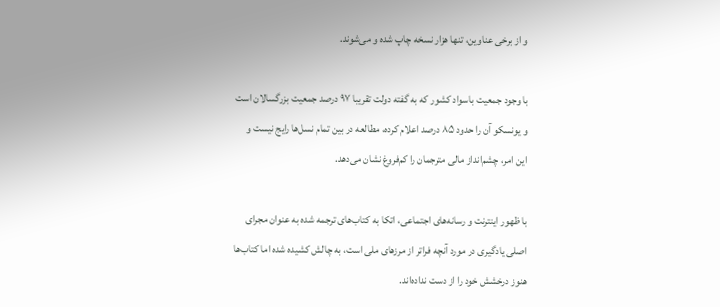و از برخی عناوین، تنها هزار نسخه چاپ شده و می‌شوند.

با وجود جمعیت باسواد کشور که به گفته دولت تقریبا ۹۷ درصد جمعیت بزرگسالان است و یونسکو آن را حدود ۸۵ درصد اعلام کرده، مطالعه در بین تمام نسل‌‌ها رایج نیست و این امر، چشم‌انداز مالی مترجمان را کم‌فروغ نشان می‌دهد.

با ظهور اینترنت و رسانه‌های اجتماعی، اتکا به کتاب‌های ترجمه شده به عنوان مجرای اصلی یادگیری در مورد آنچه فراتر از مرزهای ملی است، به چالش کشیده شده اما کتاب‌ها هنوز درخشش خود را از دست نداده‌اند.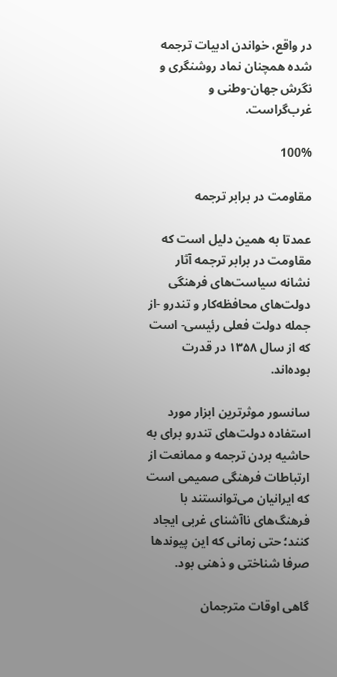در واقع، خواندن ادبیات ترجمه شده همچنان نماد روشنگری و نگرش جهان-وطنی و غرب‌گراست.

100%

مقاومت در برابر ترجمه

عمدتا به همین دلیل است که مقاومت در برابر ترجمه آثار نشانه سیاست‌‌های فرهنگی دولت‌های محافظه‌کار و تندرو -از جمله دولت فعلی رئیسی- است که از سال ۱۳۵۸ در قدرت بوده‌‌اند.

سانسور موثرترین ابزار مورد استفاده دولت‌‌های تندرو برای به حاشیه بردن ترجمه و ممانعت از ارتباطات فرهنگی صمیمی است که ایرانیان می‌‌توانستند با فرهنگ‌‌های ناآشنای غربی ایجاد کنند؛ حتی زمانی که این پیوندها صرفا شناختی و ذهنی بود.

گاهی اوقات مترجمان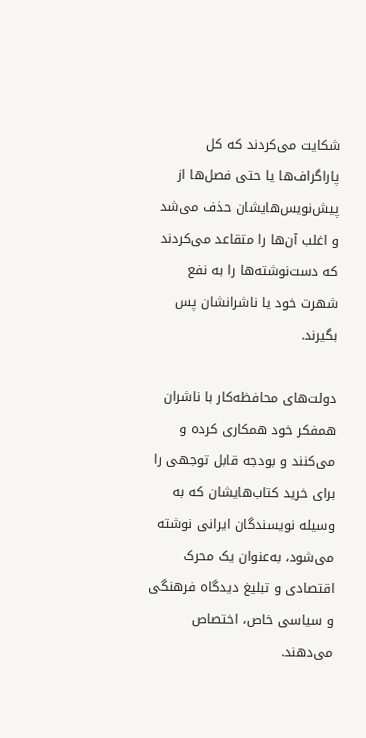شکایت می‌‌کردند که کل پاراگراف‌‌ها یا حتی فصل‌‌ها از پیش‌نویس‌‌هایشان حذف می‌‌شد و اغلب آن‌ها را متقاعد می‌‌کردند که دست‌نوشته‌‌ها را به نفع شهرت خود یا ناشرانشان پس بگیرند.

دولت‌‌های محافظه‌‌کار با ناشران همفکر خود همکاری کرده و می‌کنند و بودجه قابل توجهی را برای خرید کتاب‌هایشان که به وسیله نویسندگان ایرانی نوشته می‌شود، به‌‌عنوان یک محرک اقتصادی و تبلیغ دیدگاه فرهنگی و سیاسی خاص، اختصاص می‌‌دهند.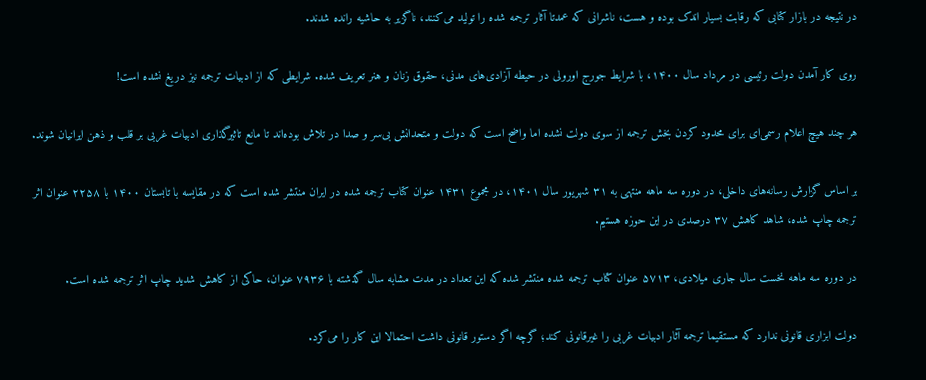در نتیجه در بازار کتابی که رقابت بسیار اندک بوده و هست، ناشرانی که عمدتا آثار ترجمه شده را تولید می‌کنند، ناگزیر به حاشیه رانده شدند.

روی کار آمدن دولت رئیسی در مرداد سال ۱۴۰۰، با شرایط جورج اورولی در حیطه آزادی‌های مدنی، حقوق زنان و هنر تعریف شده. شرایطی که از ادبیات ترجمه نیز دریغ نشده است!

هر چند هیچ اعلام رسمی‌ای برای محدود کردن بخش ترجمه از سوی دولت نشده اما واضح است که دولت و متحدانش بی‌سر و صدا در تلاش بوده‌اند تا مانع تاثیرگذاری ادبیات غربی بر قلب و ذهن ایرانیان شوند.

بر اساس گزارش رسانه‌های داخلی، در دوره سه ماهه منتهی به ۳۱ شهریور سال ۱۴۰۱، در مجموع ۱۴۳۱ عنوان کتاب ترجمه شده در ایران منتشر شده است که در مقایسه با تابستان ۱۴۰۰ با ۲۲۵۸ عنوان اثر ترجمه چاپ شده، شاهد کاهش ۳۷ درصدی در این حوزه هستیم.

در دوره سه ماهه نخست سال جاری میلادی، ۵۷۱۳ عنوان کتاب ترجمه شده منتشر شده که این تعداد در مدت مشابه سال گذشته با ۷۹۳۶ عنوان، حاکی از کاهش شدید چاپ اثر ترجمه شده است.

دولت ابزاری قانونی ندارد که مستقیما ترجمه آثار ادبیات غربی را غیرقانونی کند؛ گرچه اگر دستور قانونی داشت احتمالا این کار را می‌کرد.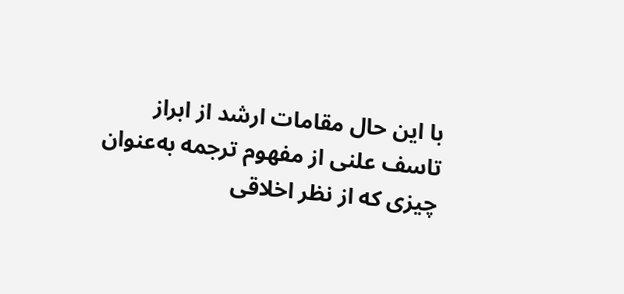با این حال مقامات ارشد از ابراز تاسف علنی از مفهوم ترجمه به‌عنوان چیزی که از نظر اخلاقی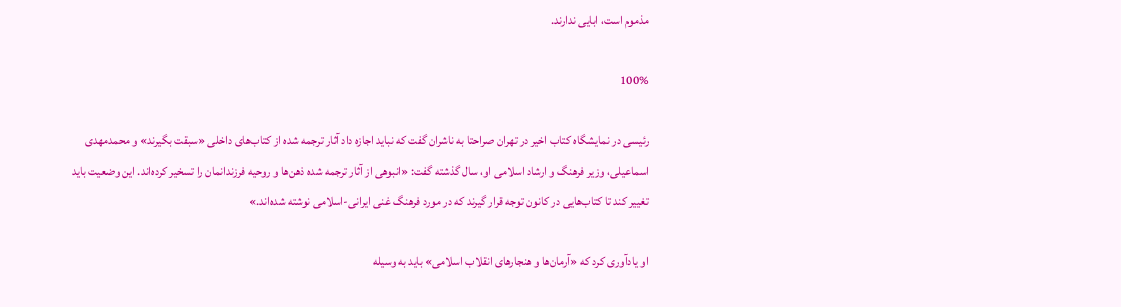مذموم است، ابایی ندارند.

100%

رئیسی در نمایشگاه کتاب اخیر در تهران صراحتا به ناشران گفت که نباید اجازه داد آثار ترجمه شده از کتاب‌های داخلی «سبقت بگیرند» و محمد‌مهدی اسماعیلی، وزیر فرهنگ و ارشاد اسلامی او، سال گذشته گفت: «انبوهی از آثار ترجمه شده ذهن‌‌ها و روحیه فرزندانمان را تسخیر کرده‌ا‌ند. این وضعیت باید تغییر کند تا کتاب‌هایی در کانون توجه قرار گیرند که در مورد فرهنگ غنی ایرانی-اسلامی نوشته شده‌اند.»

او یادآوری کرد که «آرمان‌‌ها و هنجارهای انقلاب اسلامی» باید به وسیله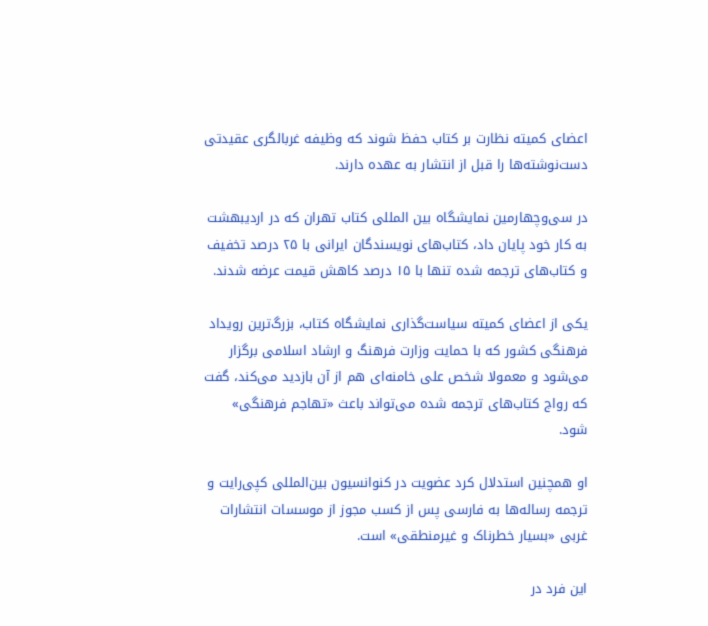اعضای کمیته نظارت بر کتاب حفظ شوند که وظیفه غربالگری عقیدتی دست‌‌نوشته‌‌ها را قبل از انتشار به عهده دارند.

در سی‌و‌چهارمین نمایشگاه بین‌ المللی کتاب تهران که در اردیبهشت به کار خود پایان داد، کتاب‌‌های نویسندگان ایرانی با ۲۵ درصد تخفیف و کتاب‌‌های ترجمه شده تنها با ۱۵ درصد کاهش قیمت عرضه شدند.

یکی از اعضای کمیته سیاست‌گذاری نمایشگاه کتاب، بزرگ‌ترین رویداد فرهنگی کشور که با حمایت وزارت فرهنگ و ارشاد اسلامی برگزار می‌شود و معمولا شخص علی خامنه‌ای هم از آن بازدید می‌‌کند، گفت که رواج کتاب‌‌های ترجمه شده می‌‌تواند باعث «تهاجم فرهنگی» شود.

او همچنین استدلال کرد عضویت در کنوانسیون بین‌‌المللی کپی‌رایت و ترجمه رساله‌‌ها به فارسی پس از کسب مجوز از موسسات انتشارات غربی «بسیار خطرناک و غیرمنطقی» است.

این فرد در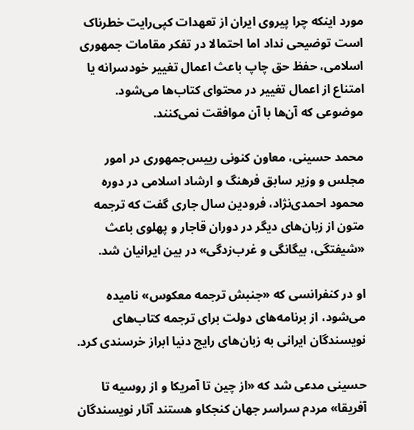مورد اینکه چرا پیروی ایران از تعهدات کپی‌رایت خطرناک است توضیحی نداد اما احتمالا در تفکر مقامات جمهوری اسلامی، حفظ حق چاپ باعث اعمال تغییر خودسرانه یا امتناع از اعمال تغییر در محتوای کتاب‌ها می‌شود. موضوعی که آن‌ها با آن موافقت نمی‌کنند.

محمد حسینی، معاون کنونی رییس‌جمهوری در امور مجلس و وزیر سابق فرهنگ و ارشاد اسلامی در دوره محمود احمدی‌نژاد، فرودین سال جاری گفت که ترجمه متون از زبان‌های دیگر در دوران قاجار و پهلوی باعث «شیفتگی، بیگانگی و غرب‌زدگی» در بین ایرانیان شد.

او در کنفرانسی که «جنبش ترجمه معکوس» نامیده می‌‌شود، از برنامه‌‌های دولت برای ترجمه کتاب‌‌های نویسندگان ایرانی به زبان‌‌های رایج‌ دنیا ابراز خرسندی کرد.

حسینی مدعی شد که «از چین تا آمریکا و از روسیه تا آفریقا» مردم سراسر جهان کنجکاو هستند آثار نویسندگان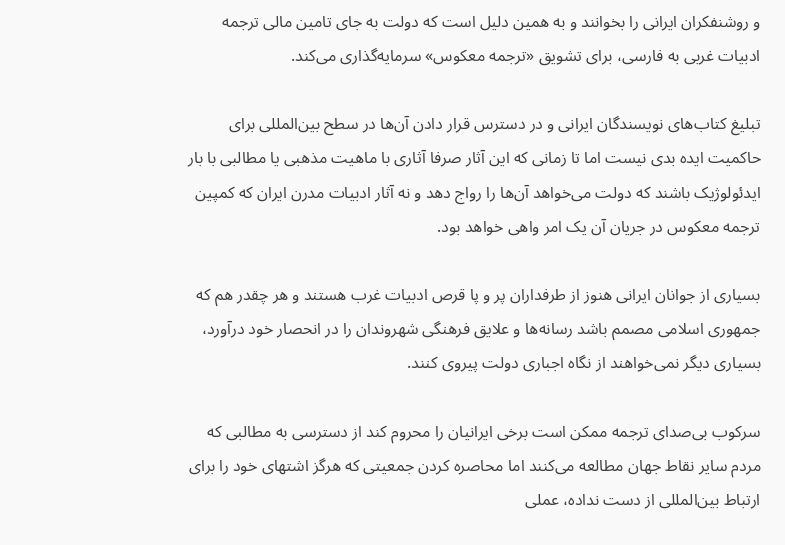و روشنفکران ایرانی را بخوانند و به همین دلیل است که دولت به جای تامین مالی ترجمه ادبیات غربی به فارسی، برای تشویق «ترجمه معکوس» سرمایه‌گذاری می‌‌کند.

تبلیغ کتاب‌های نویسندگان ایرانی و در دسترس قرار دادن آن‌ها در سطح بین‌المللی برای حاکمیت ایده بدی نیست اما تا زمانی که این آثار صرفا آثاری با ماهیت مذهبی یا مطالبی با بار ایدئولوژیک باشند که دولت می‌‌خواهد آن‌‌ها را رواج دهد و نه آثار ادبیات مدرن ایران که کمپین ترجمه معکوس در جریان آن یک امر واهی خواهد بود.

بسیاری از جوانان ایرانی هنوز از طرفداران پر و پا قرص ادبیات غرب هستند و هر چقدر هم که جمهوری اسلامی مصمم باشد رسانه‌ها و علایق فرهنگی شهروندان را در انحصار خود درآورد، بسیاری دیگر نمی‌خواهند از نگاه اجباری دولت پیروی کنند.

سرکوب بی‌صدای ترجمه ممکن است برخی ایرانیان را محروم کند از دسترسی به مطالبی که مردم سایر نقاط جهان مطالعه می‌کنند اما محاصره کردن جمعیتی که هرگز اشتهای خود را برای ارتباط بین‌‌المللی از دست نداده‌، عملی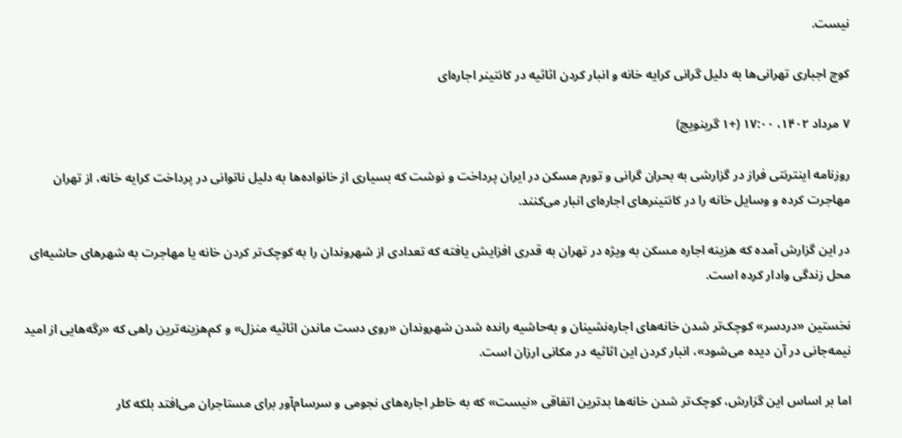نیست.

کوچ اجباری تهرانی‌ها به دلیل گرانی کرایه خانه و انبار کردن اثاثیه در کانتینر اجاره‌ای

۷ مرداد ۱۴۰۲، ۱۷:۰۰ (+۱ گرینویچ)

روزنامه اینترنتی فراز در گزارشی به بحران گرانی و تورم مسکن در ایران پرداخت و نوشت که بسیاری از خانواده‌ها به دلیل ناتوانی در پرداخت کرایه خانه، از تهران مهاجرت کرده و وسایل خانه را در کانتینرهای اجاره‌ای انبار می‌کنند.

در این گزارش آمده که هزینه‌ اجاره مسکن به ویژه در تهران به قدری افزایش یافته که تعدادی از شهروندان را به کوچک‌تر کردن خانه یا مهاجرت به شهرهای حاشیه‌ای محل زندگی‌ وادار کرده است.

نخستین «دردسر» کوچک‌تر شدن خانه‌های اجاره‌نشینان و به‌حاشیه‌ رانده ‌شدن شهروندان «روی دست ماندن اثاثیه منزل‌» و کم‌هزینه‌ترین راهی که «رگه‌هایی از امید نیمه‌جانی در آن دیده‌ می‌شود»، انبار کردن این اثاثیه در مکانی ارزان است.

اما بر اساس این گزارش، کوچک‌تر شدن خانه‌ها بدترین اتفاقی «نیست» که به خاطر اجاره‌‌های نجومی و سرسام‌آور برای مستاجران می‌افتد بلکه کار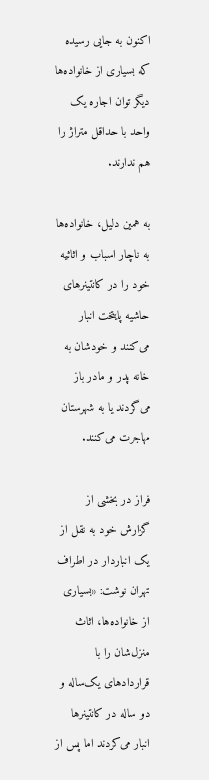اکنون به جایی رسیده که بسیاری از خانواده‌ها دیگر توان اجاره یک واحد با حداقل متراژ را هم ندارند.

به همین دلیل، خانواده‌ها به ناچار اسباب و اثاثیه خود را در کانتینرهای حاشیه‌ پایتخت انبار می‌کنند و خودشان به خانه پدر و مادر باز می‌گردند یا به شهرستان مهاجرت می‌کنند.

فراز در بخشی از گزارش خود به نقل از یک انباردار در اطراف تهران نوشت: «بسیاری از خانواده‌ها، اثاث منزل‌شان را با قراردادهای یک‌ساله و دو ساله در کانتینرها انبار می‌کردند اما پس از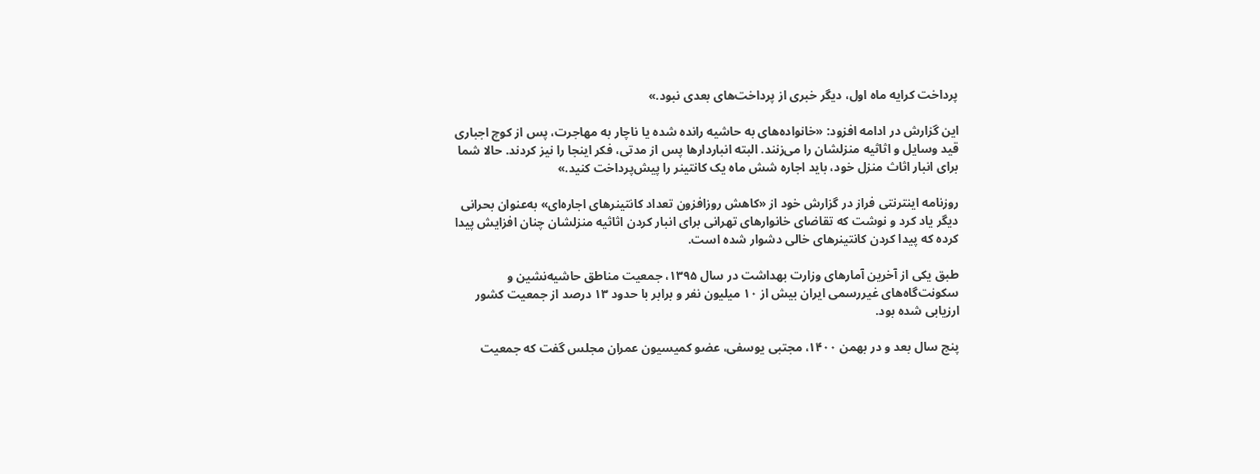پرداخت کرایه ماه اول، دیگر خبری از پرداخت‌های بعدی نبود.»

این گزارش در ادامه افزود: «خانواده‌های به حاشیه ‌رانده‌ شده یا ناچار به مهاجرت، پس از کوچ اجباری قید وسایل و اثاثیه منزلشان را می‌زنند. البته انباردارها پس از مدتی، فکر اینجا را نیز کردند. حالا شما برای انبار اثاث منزل خود، باید اجاره شش ماه یک کانتینر را پیش‌پرداخت کنید.»

روزنامه اینترنتی فراز در گزارش خود از «کاهش روزافزون تعداد کانتینرهای اجاره‌ای» به‌عنوان بحرانی دیگر یاد کرد و نوشت که تقاضای خانوارهای تهرانی برای انبار کردن اثاثیه منزلشان چنان افزایش پیدا کرده که پیدا کردن کانتینرهای خالی دشوار شده است.

طبق یکی از آخرین آمارهای وزارت بهداشت در سال ۱۳۹۵، جمعیت مناطق حاشیه‌نشین و سکونت‌گاه‌های غیررسمی ایران بیش از ۱۰ میلیون نفر و برابر با حدود ۱۳ درصد از جمعیت کشور ارزیابی شده بود.

پنج سال بعد و در بهمن ۱۴۰۰، مجتبی یوسفی، عضو کمیسیون عمران مجلس گفت که جمعیت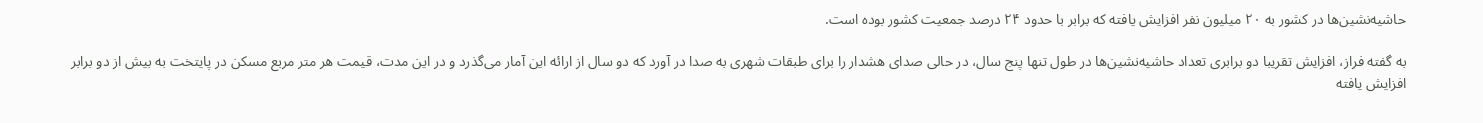حاشیه‌نشین‌ها در کشور به ۲۰ میلیون نفر افزایش یافته که برابر با حدود ۲۴ درصد جمعیت کشور بوده است.

به گفته فراز، افزایش تقریبا دو برابری تعداد حاشیه‌نشین‌ها در طول تنها پنج سال، در حالی صدای هشدار را برای طبقات شهری به صدا در آورد که دو سال از ارائه این آمار می‌گذرد و در این مدت، قیمت هر متر مربع مسکن در پایتخت به بیش از دو برابر افزایش یافته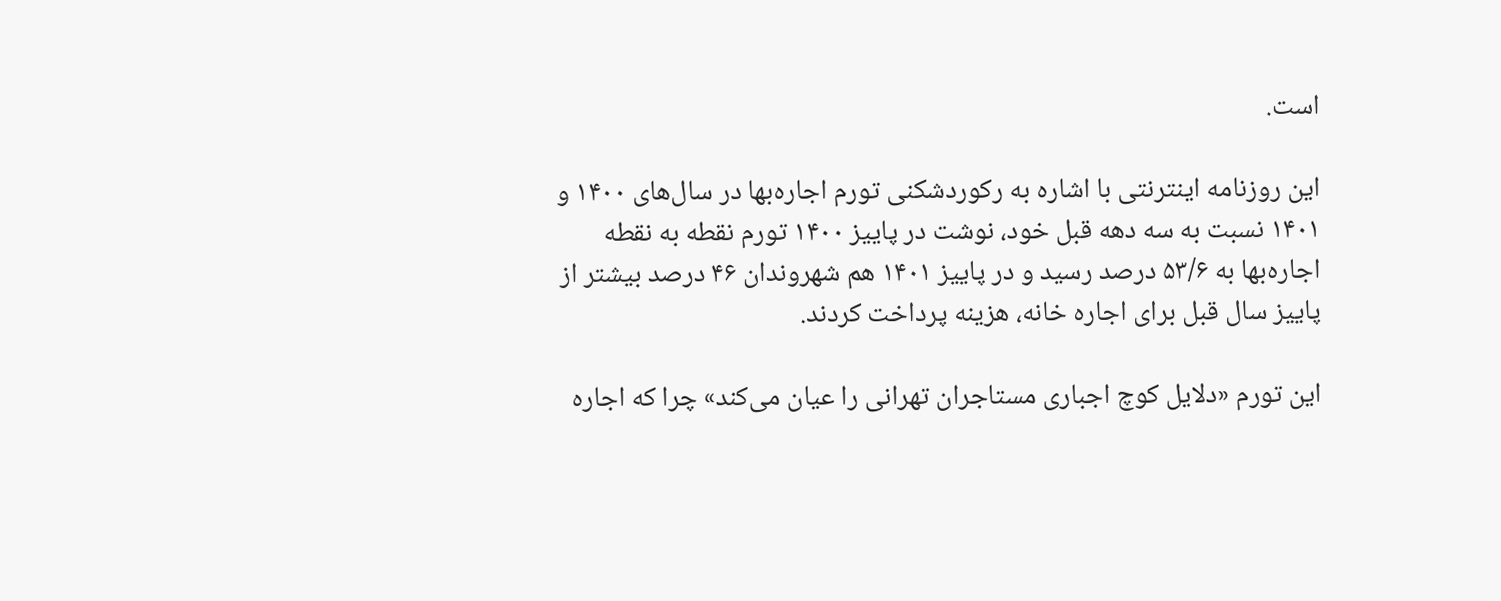است.

این روزنامه اینترنتی با اشاره به رکوردشکنی تورم اجاره‌بها در سال‌های ۱۴۰۰ و ۱۴۰۱ نسبت به سه دهه قبل خود، نوشت در پاییز ۱۴۰۰ تورم نقطه به نقطه اجاره‌بها به ۵۳/۶ درصد رسید و در پاییز ۱۴۰۱ هم شهروندان ۴۶ درصد بیشتر از پاییز سال قبل برای اجاره خانه، هزینه پرداخت کردند.

این تورم «دلایل کوچ اجباری مستاجران تهرانی را عیان می‌کند» چرا که اجاره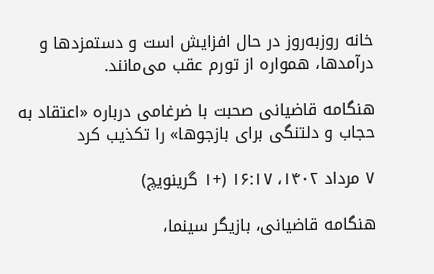خانه روز‌به‌روز در حال افزایش است و دستمزدها و درآمدها، همواره از تورم عقب می‌مانند.

هنگامه قاضیانی صحبت با ضرغامی درباره «اعتقاد به حجاب و دلتنگی برای بازجوها» را تکذیب کرد

۷ مرداد ۱۴۰۲، ۱۶:۱۷ (+۱ گرینویچ)

هنگامه قاضیانی، بازیگر سینما،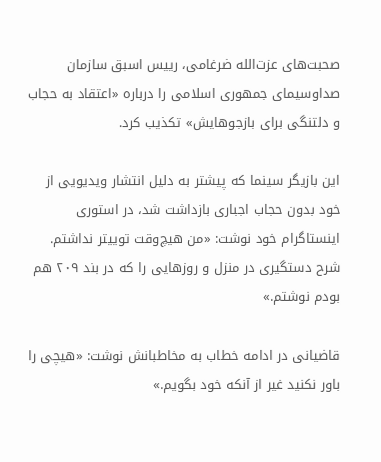صحبت‌های عزت‌الله ضرغامی، رییس اسبق سازمان صداوسیمای جمهوری اسلامی را درباره «اعتقاد به حجاب و دلتنگی برای بازجوهایش» تکذیب کرد.

این بازیگر سینما که پیشتر به دلیل انتشار ویدیویی از خود بدون حجاب اجباری بازداشت شد، در استوری اینستاگرام خود نوشت: «من هیچ‌وقت توییتر نداشتم. شرح دستگیری در منزل و روزهایی را که در بند ۲۰۹ هم بودم نوشتم.»

قاضیانی در ادامه خطاب به مخاطبانش نوشت: «هیچی را باور نکنید غیر از آنکه خود بگویم.»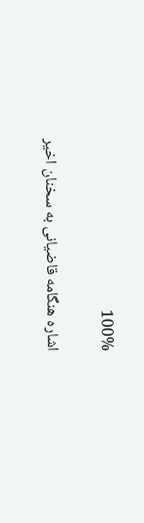100%

اشاره هنگامه قاضیانی به سخنان اخیر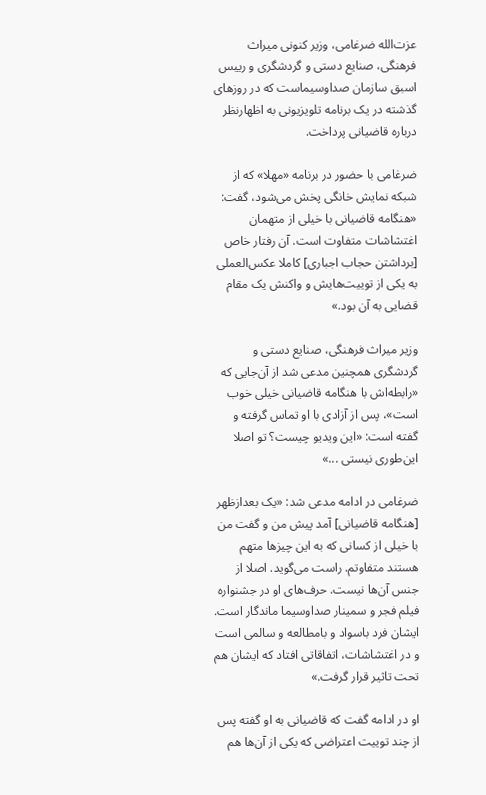عزت‌الله ضرغامی، وزیر کنونی میراث فرهنگی، صنایع دستی و گردشگری و رییس اسبق سازمان صداوسیماست که در روزهای گذشته در یک برنامه تلویزیونی به اظهارنظر درباره قاضیانی پرداخت.

ضرغامی با حضور در برنامه «مهلا» که از شبکه نمایش خانگی پخش می‌شود، گفت: «هنگامه قاضیانی با خیلی از متهمان اغتشاشات متفاوت است. آن رفتار خاص [برداشتن حجاب اجباری] کاملا عکس‌العملی به یکی از توییت‌هایش و واکنش یک مقام قضایی به آن بود.»

وزیر میراث فرهنگی، صنایع‌ دستی و گردشگری همچنین مدعی شد از آن‌جایی که «رابطه‌اش با هنگامه قاضیانی خیلی خوب است»، پس از آزادی با او تماس گرفته و گفته است: «این ویدیو چیست؟ تو اصلا این‌طوری نیستی ...»

ضرغامی در ادامه مدعی شد: «یک بعدازظهر [هنگامه قاضیانی] آمد پیش من و گفت من با خیلی از کسانی که به این چیزها متهم هستند متفاوتم. راست می‌گوید. اصلا از جنس آن‌ها نیست. حرف‌های او در جشنواره فیلم فجر و سمینار صداوسیما ماندگار است. ایشان فرد باسواد و بامطالعه و سالمی است و در اغتشاشات، اتفاقاتی افتاد که ایشان هم تحت تاثیر قرار گرفت.»

او در ادامه گفت که قاضیانی به او گفته پس از چند توییت اعتراضی که یکی از آن‌ها هم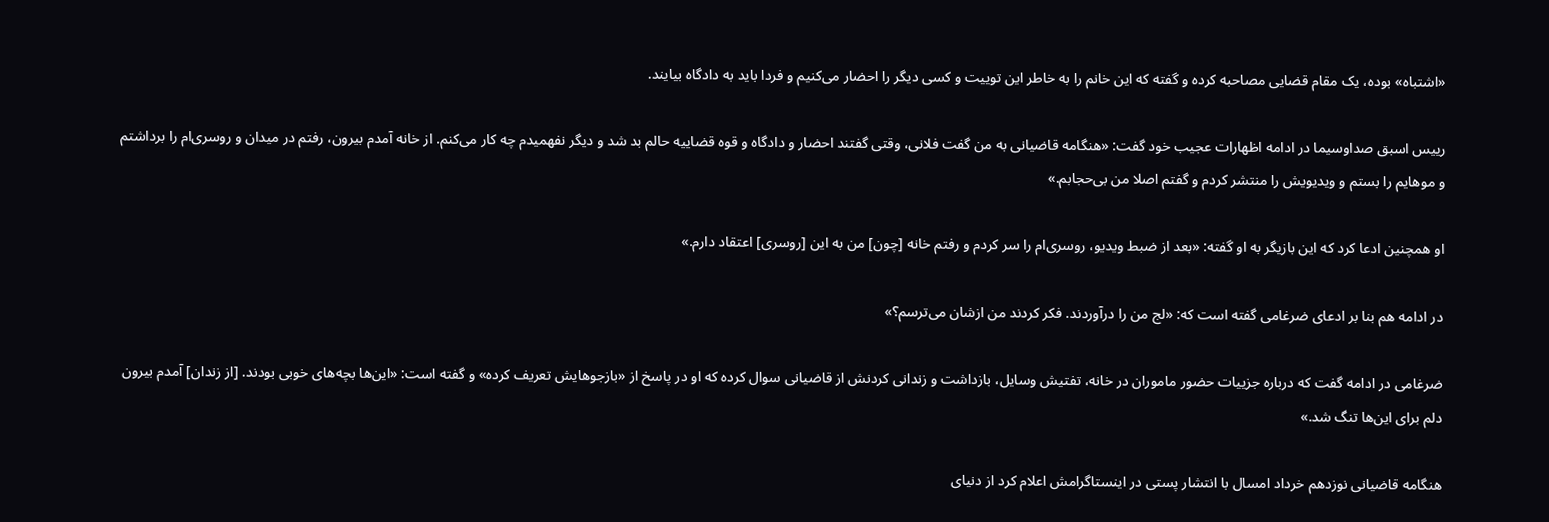«اشتباه» بوده، یک مقام قضایی مصاحبه کرده و گفته که این خانم را به خاطر این توییت و کسی دیگر را احضار می‌کنیم و فردا باید به دادگاه بیایند.

رییس اسبق صداوسیما در ادامه اظهارات عجیب خود گفت: «هنگامه قاضیانی به من گفت فلانی، وقتی گفتند احضار و دادگاه و قوه قضاییه حالم بد شد و دیگر نفهمیدم چه کار می‌کنم. از خانه آمدم بیرون، رفتم در میدان و روسری‌ام را برداشتم و موهایم را بستم و ویدیویش را منتشر کردم و گفتم اصلا من بی‌حجابم.»

او همچنین ادعا کرد که این بازیگر به او گفته: «بعد از ضبط ویدیو، روسری‌ام را سر کردم و رفتم خانه [چون] من به این [روسری] اعتقاد دارم.»

در ادامه هم بنا بر ادعای ضرغامی گفته است که: «لج من را درآوردند. فکر کردند من ازشان می‌ترسم؟»

ضرغامی در ادامه گفت که درباره جزییات حضور ماموران در خانه، تفتیش وسایل، بازداشت و زندانی کردنش از قاضیانی سوال کرده که او در پاسخ از «بازجوهایش تعریف کرده» و گفته است: «این‌ها بچه‌های خوبی بودند. [از زندان] آمدم بیرون دلم برای این‌ها تنگ شد.»

هنگامه قاضیانی نوزدهم خرداد امسال با انتشار پستی در اینستاگرامش اعلام کرد از دنیای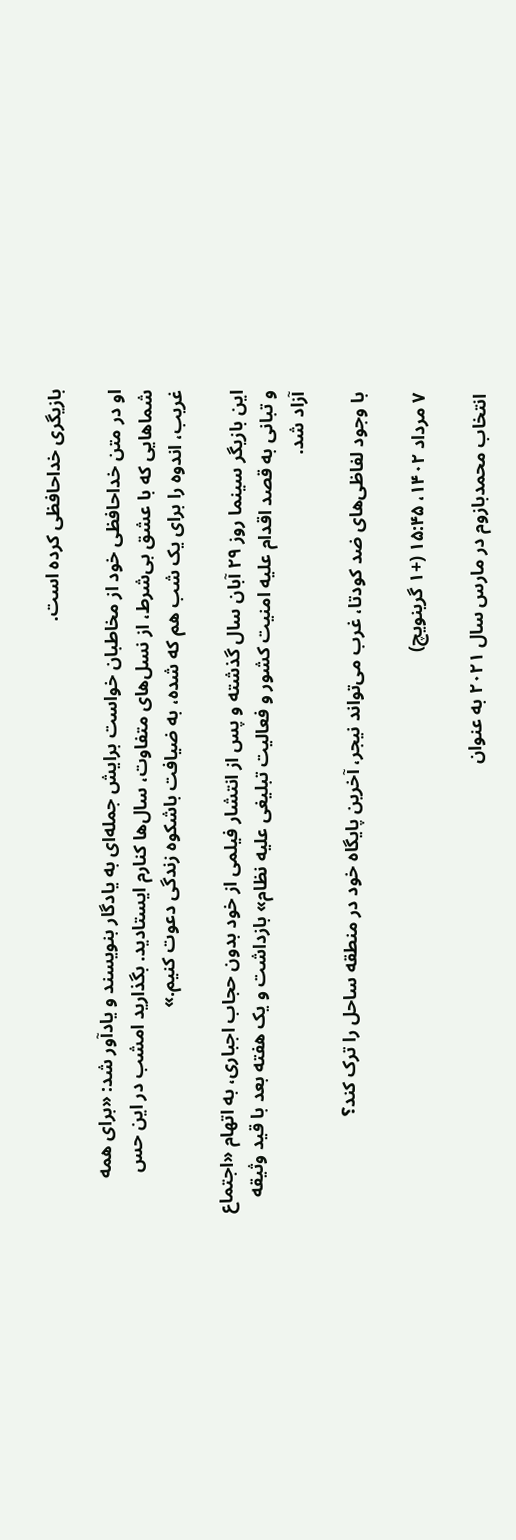بازیگری خداحافظی کرده است.

او در متن خداحافظی خود از مخاطبان خواست برایش جمله‌ای به یادگار بنویسند و یادآور شد: «برای همه شماهایی که با عشق بی‌شرط، از نسل‌های متفاوت، سال‌ها کنارم ایستادید. بگذارید امشب در این حس غریب، اندوه را برای یک شب هم که شده، به ضیافت باشکوه زندگی دعوت کنیم.»

این بازیگر سینما روز ۲۹ آبان سال گذشته و پس از انتشار فیلمی از خود بدون حجاب اجباری، به اتهام «اجتماع و تبانی به قصد اقدام علیه امنیت کشور و فعالیت تبلیغی علیه نظام» بازداشت و یک هفته بعد با قید وثیقه آزاد شد.

با وجود لفاظی‌های ضد کودتا، غرب می‌تواند نیجر، آخرین پایگاه خود در منطقه ساحل را ترک کند؟

۷ مرداد ۱۴۰۲، ۱۵:۴۵ (+۱ گرینویچ)

انتخاب محمدبازوم در مارس سال ۲۰۲۱ به عنوان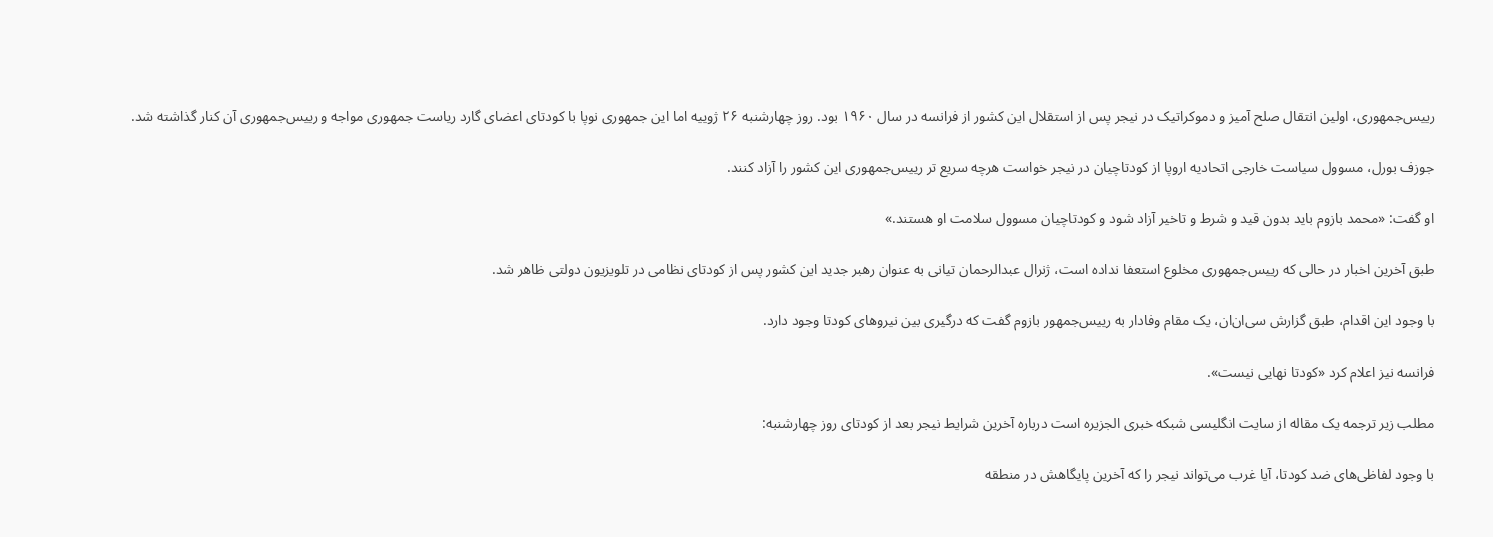رییس‌جمهوری، اولین انتقال صلح آمیز و دموکراتیک در نیجر پس از استقلال این کشور از فرانسه در سال ۱۹۶۰ بود. روز چهارشنبه ۲۶ ژوییه اما این جمهوری نو‌پا با کودتای اعضای گارد ریاست جمهوری مواجه و رییس‌جمهوری آن کنار گذاشته شد.

جوزف بورل، مسوول سیاست خارجی اتحادیه اروپا از کودتاچیان در نیجر خواست هرچه سریع تر رییس‌جمهوری این کشور را آزاد کنند.

او گفت: «محمد بازوم باید بدون قید و شرط و تاخیر آزاد شود و کودتاچیان مسوول سلامت او هستند.»

طبق آخرین اخبار در حالی که رییس‌جمهوری مخلوع استعفا نداده است، ژنرال عبدالرحمان تیانی به عنوان رهبر جدید این کشور پس از کودتای نظامی در تلویزیون دولتی ظاهر شد.

با وجود این اقدام، طبق گزارش سی‌ان‌ان، یک مقام وفادار به رییس‌جمهور بازوم گفت که درگیری بین نیروهای کودتا وجود دارد.

فرانسه نیز اعلام کرد «کودتا نهایی نیست».

مطلب زیر ترجمه یک مقاله از سایت انگلیسی شبکه خبری الجزیره است درباره آخرین شرایط نیجر بعد از کودتای روز چهارشنبه:

با وجود لفاظی‌های ضد کودتا، آیا غرب می‌تواند نیجر را که آخرین پایگاهش در منطقه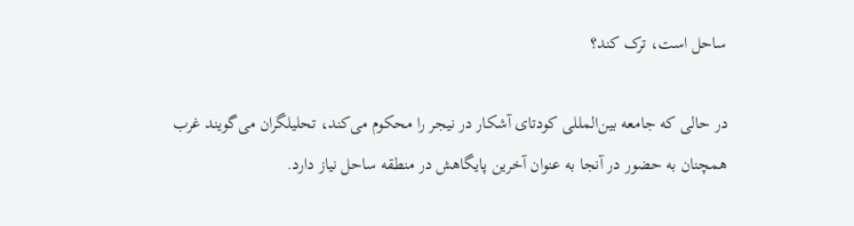ساحل است، ترک کند؟

در حالی که جامعه بین‌المللی کودتای آشکار در نیجر را محکوم می‌کند، تحلیلگران می‌گویند غرب همچنان به حضور در آنجا به عنوان آخرین پایگاهش در منطقه ساحل نیاز دارد.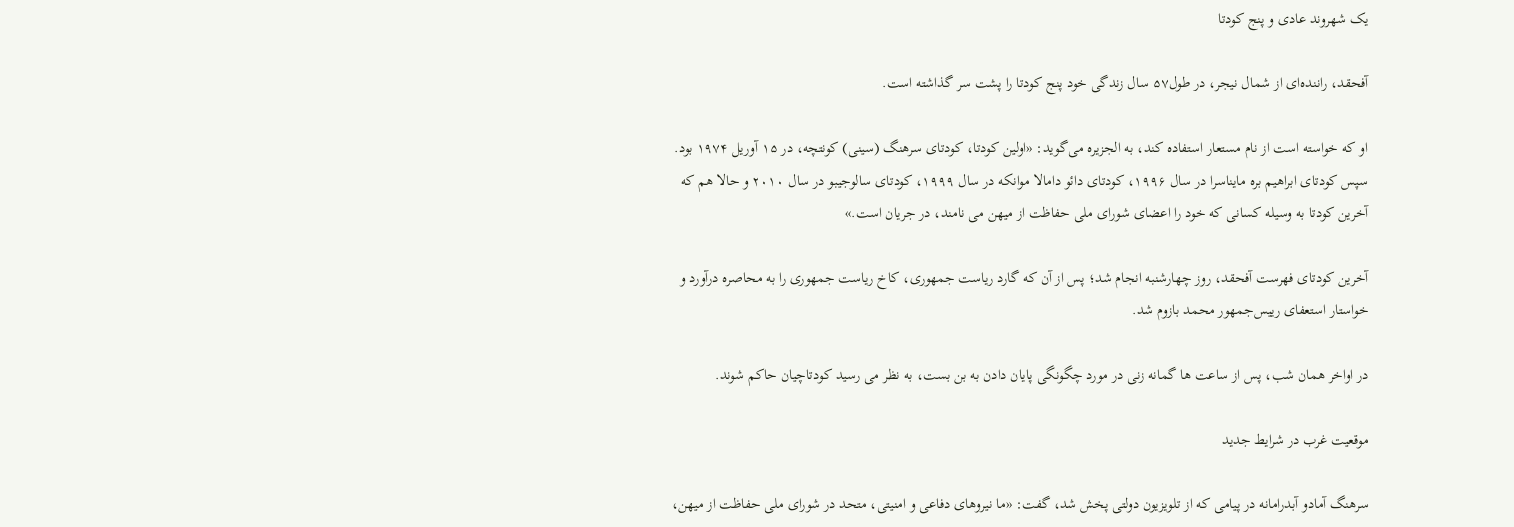یک شهروند عادی و پنج کودتا

آفحقد، راننده‌ای از شمال نیجر، در طول۵۷ سال زندگی خود پنج کودتا را پشت سر گذاشته است.

او که خواسته است از نام مستعار استفاده کند، به الجزیره می‌گوید: «اولین کودتا، کودتای سرهنگ (سینی) کونتچه، در ۱۵ آوریل ۱۹۷۴ بود. سپس کودتای ابراهیم بره مایناسرا در سال ۱۹۹۶، کودتای دائو دامالا موانکه در سال ۱۹۹۹، کودتای سالوجیبو در سال ۲۰۱۰ و حالا هم که آخرین کودتا به وسیله کسانی که خود را اعضای شورای ملی حفاظت از میهن می نامند، در جریان است.»

آخرین کودتای فهرست آفحقد، روز چهارشنبه انجام شد؛ پس از آن که گارد ریاست جمهوری، کاخ ریاست جمهوری را به محاصره درآورد و خواستار استعفای رییس‌جمهور محمد بازوم شد.

در اواخر همان شب، پس از ساعت ها گمانه زنی در مورد چگونگی پایان دادن به بن بست، به نظر می رسید کودتاچیان حاکم شوند.

موقعیت غرب در شرایط جدید

سرهنگ آمادو آبدرامانه در پیامی که از تلویزیون دولتی پخش شد، گفت: «ما نیروهای دفاعی و امنیتی، متحد در شورای ملی حفاظت از میهن،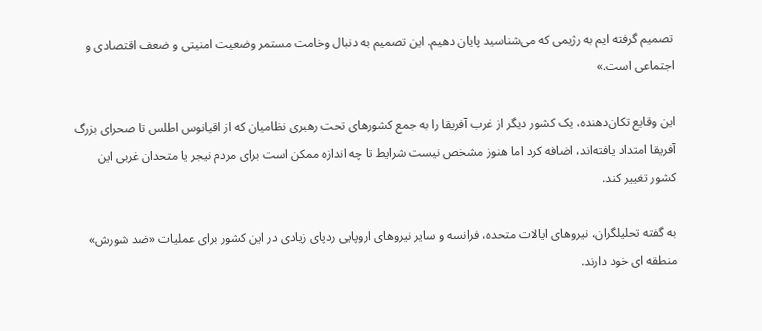تصمیم گرفته ‌ایم به رژیمی که می‌شناسید پایان دهیم. این تصمیم به دنبال وخامت مستمر وضعیت امنیتی و ضعف اقتصادی و اجتماعی است.»

این وقایع تکان‌دهنده، یک کشور دیگر از غرب آفریقا را به جمع کشورهای تحت رهبری نظامیان که از اقیانوس اطلس تا صحرای بزرگ آفریقا امتداد یافته‌اند، اضافه کرد اما هنوز مشخص نیست شرایط تا چه اندازه ممکن است برای مردم نیجر یا متحدان غربی این کشور تغییر کند.

به گفته تحلیلگران، نیروهای ایالات متحده، فرانسه و سایر نیروهای اروپایی ردپای زیادی در این کشور برای عملیات «ضد شورش» منطقه ای خود دارند.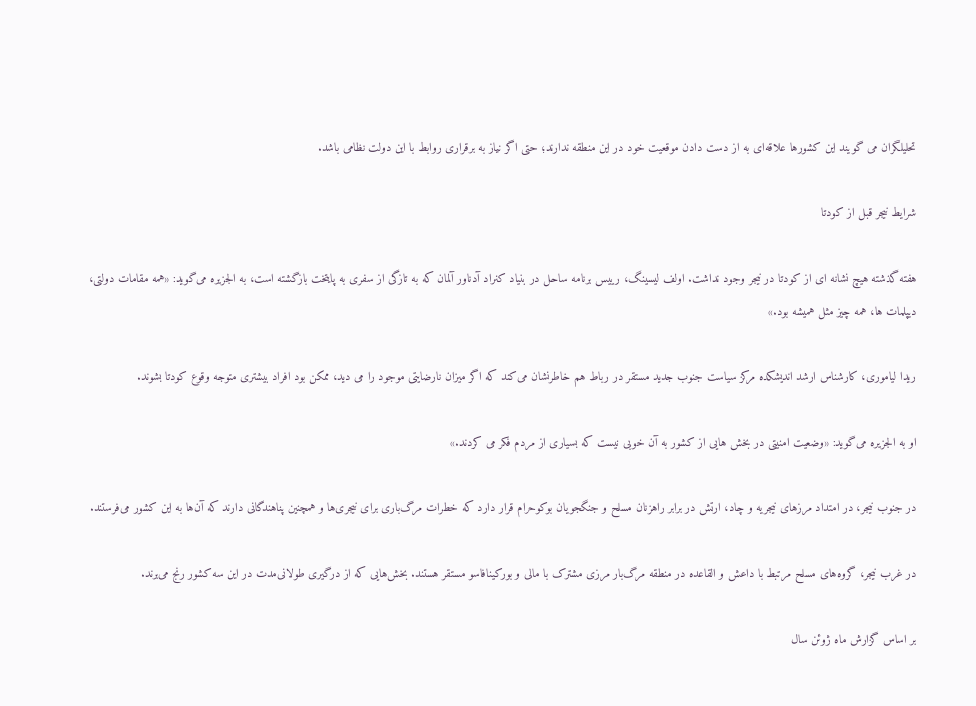تحلیلگران می گویند این کشورها علاقه‌ای به از دست دادن موقعیت خود در این منطقه ندارند؛ حتی اگر نیاز به برقراری روابط با این دولت نظامی باشد.

شرایط نیجر قبل از کودتا

هفته گذشته هیچ نشانه ای از کودتا در نیجر وجود نداشت. اولف لیسینگ، رییس برنامه ساحل در بنیاد کنراد آدناور آلمان که به تازگی از سفری به پایتخت بازگشته است، به الجزیره می‌گوید: «همه مقامات دولتی، دیپلمات ‌ها، همه چیز مثل همیشه بود.»

ریدا لیاموری، کارشناس ارشد اندیشکده مرکز سیاست جنوب جدید مستقر در رباط هم خاطرنشان می‌کند که اگر میزان نارضایتی موجود را می دید، ممکن بود افراد بیشتری متوجه وقوع کودتا بشوند.

او به الجزیره می‌گوید: «وضعیت امنیتی در بخش ‌هایی از کشور به آن خوبی نیست که بسیاری از مردم فکر می ‌کردند.»

در جنوب نیجر، در امتداد مرزهای نیجریه و چاد، ارتش در برابر راهزنان مسلح و جنگجویان بوکوحرام قرار دارد که خطرات مرگ‌باری برای نیجری‌ها و همچنین پناهندگانی دارند که آن‌ها به این کشور می‌‌فرستند.

در غرب نیجر، گروه‌های مسلح مرتبط با داعش و القاعده در منطقه مرگ‌بار مرزی مشترک با مالی و بورکینافاسو مستقر هستند. بخش‌هایی که از درگیری طولانی‌مدت در این سه کشور رنج می‌برند.

بر اساس گزارش ماه ژوئن سال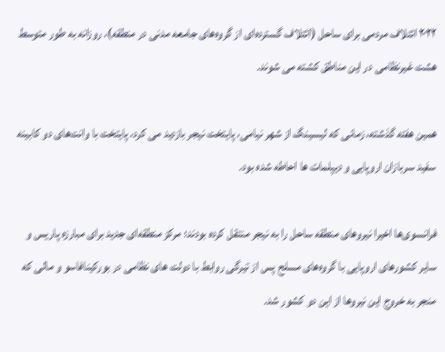۲۰۲۲ ائتلاف مردمی برای ساحل (ائتلاف گسترده‌ای از گروه‌های جامعه مدنی در منطقه)، روزانه به طور متوسط هشت غیرنظامی در این مناطق کشته می شوند.

همین هفته گذشته، زمانی که لیسینگ از شهر نیامی، پایتخت نیجر بازدید می کرد، پایتخت با وانت‌های دو کابینه سفید سربازان اروپایی و دیپلمات ها احاطه شده بود.

فرانسوی‌ها اخیرا نیروهای منطقه ساحل را به نیجر منتقل کرده بودند؛ مرکز منطقه‌ای جدید برای مبارزه پاریس و سایر کشورهای اروپایی با گروه‌های مسلح پس از تیرگی روابط با دولت ‌های نظامی در بورکینافاسو و مالی که منجر به خروج این نیروها از این دو کشور شد.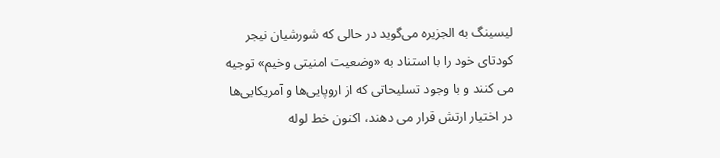لیسینگ به الجزیره می‌گوید در حالی که شورشیان نیجر کودتای خود را با استناد به «وضعیت امنیتی وخیم» توجیه می کنند و با وجود تسلیحاتی که از اروپایی‌ها و آمریکایی‌ها در اختیار ارتش قرار می دهند، اکنون خط لوله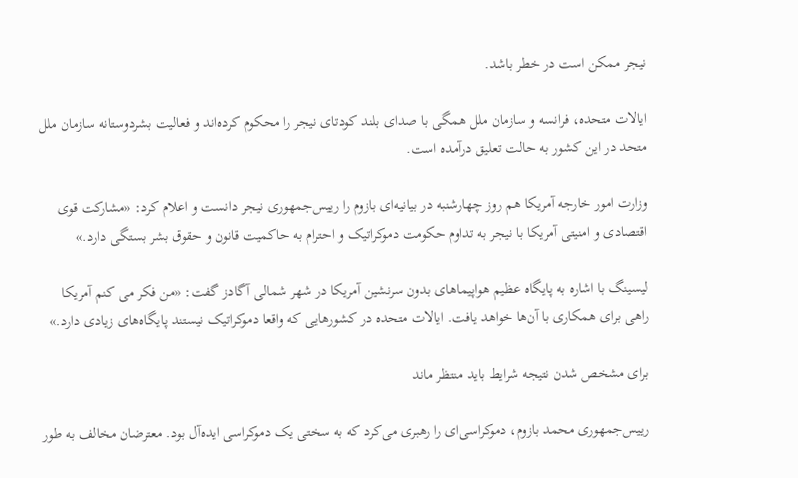نیجر ممکن است در خطر باشد.

ایالات متحده، فرانسه و سازمان ملل همگی با صدای بلند کودتای نیجر را محکوم کرده‌اند و فعالیت بشردوستانه سازمان ملل متحد در این کشور به حالت تعلیق درآمده است.

وزارت امور خارجه آمریکا هم روز چهارشنبه در بیانیه‌ای بازوم را رییس‌جمهوری نیجر دانست و اعلام کرد: «مشارکت قوی اقتصادی و امنیتی آمریکا با نیجر به تداوم حکومت دموکراتیک و احترام به حاکمیت قانون و حقوق بشر بستگی دارد.»

لیسینگ با اشاره به پایگاه عظیم هواپیماهای بدون سرنشین آمریکا در شهر شمالی آگادز گفت: «من فکر می ‌کنم آمریکا راهی برای همکاری با آن‌ها خواهد یافت. ایالات متحده در کشورهایی که واقعا دموکراتیک نیستند پایگاه‌های زیادی دارد.»

برای مشخص شدن نتیجه شرایط باید منتظر ماند

رییس‌جمهوری محمد بازوم، دموکراسی‌ای را رهبری می‌کرد که به سختی یک دموکراسی ایده‌آل بود. معترضان مخالف به طور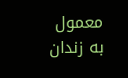معمول به زندان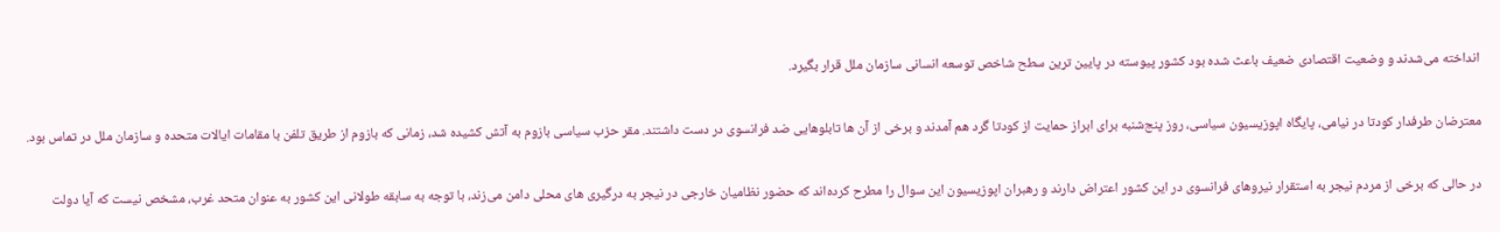انداخته می‌شدند و وضعیت اقتصادی ضعیف باعث شده بود کشور پیوسته در پایین ‌ترین سطح شاخص توسعه انسانی سازمان ملل قرار بگیرد.

معترضان طرفدار کودتا در نیامی، پایگاه اپوزیسیون سیاسی، روز پنج‌شنبه برای ابراز حمایت از کودتا گرد هم آمدند و برخی از آن ها تابلو‌هایی ضد فرانسوی در دست داشتند. مقر حزب سیاسی بازوم به آتش کشیده شد، زمانی که بازوم از طریق تلفن با مقامات ایالات متحده و سازمان ملل در تماس بود.

در حالی که برخی از مردم نیجر به استقرار نیروهای فرانسوی در این کشور اعتراض دارند و رهبران اپوزیسیون این سوال را مطرح کرده‌اند که حضور نظامیان خارجی در نیجر به درگیری ‌های محلی دامن می‌‌زند، با توجه به سابقه طولانی این کشور به عنوان متحد غرب، مشخص نیست که آیا دولت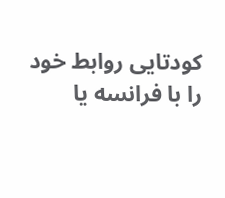کودتایی روابط خود را با فرانسه یا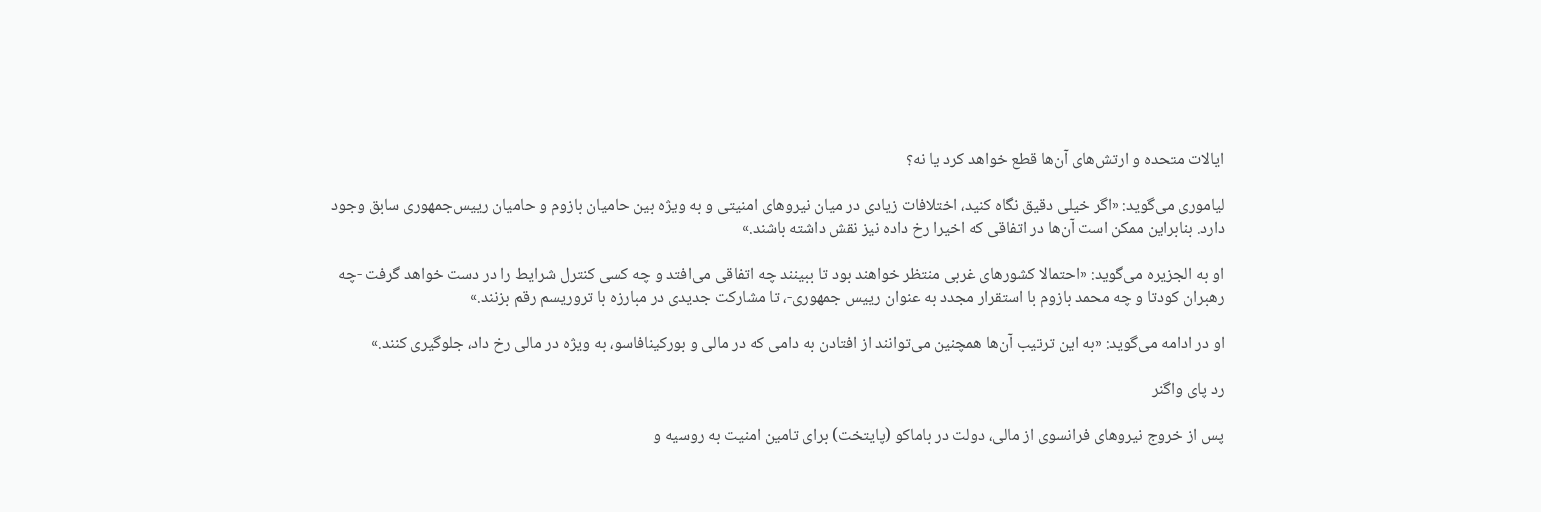ایالات متحده و ارتش‌های آن‌ها قطع خواهد کرد یا نه؟

لیاموری می‌گوید: «اگر خیلی دقیق نگاه کنید، اختلافات زیادی در میان نیروهای امنیتی و به ویژه بین حامیان بازوم و حامیان ريیس‌جمهوری سابق وجود دارد. بنابراین ممکن است آن‌ها در اتفاقی که اخیرا رخ داده نیز نقش داشته باشند.»

او به الجزیره می‌گوید: «احتمالا کشورهای غربی منتظر خواهند بود تا ببینند چه اتفاقی می‌افتد و چه کسی کنترل شرایط را در دست خواهد گرفت -چه رهبران کودتا و چه محمد بازوم با استقرار مجدد به عنوان رییس‌ جمهوری-، تا مشارکت جدیدی در مبارزه با تروریسم رقم بزنند.»

او در ادامه می‌گوید: «به این ترتیب آن‌ها همچنین می‌توانند از افتادن به دامی که در مالی و بورکینافاسو، به‌ ویژه در مالی رخ داد، جلوگیری کنند.»

رد پای واگنر

پس از خروج نیروهای فرانسوی از مالی، دولت در باماکو (پایتخت) برای تامین امنیت به روسیه و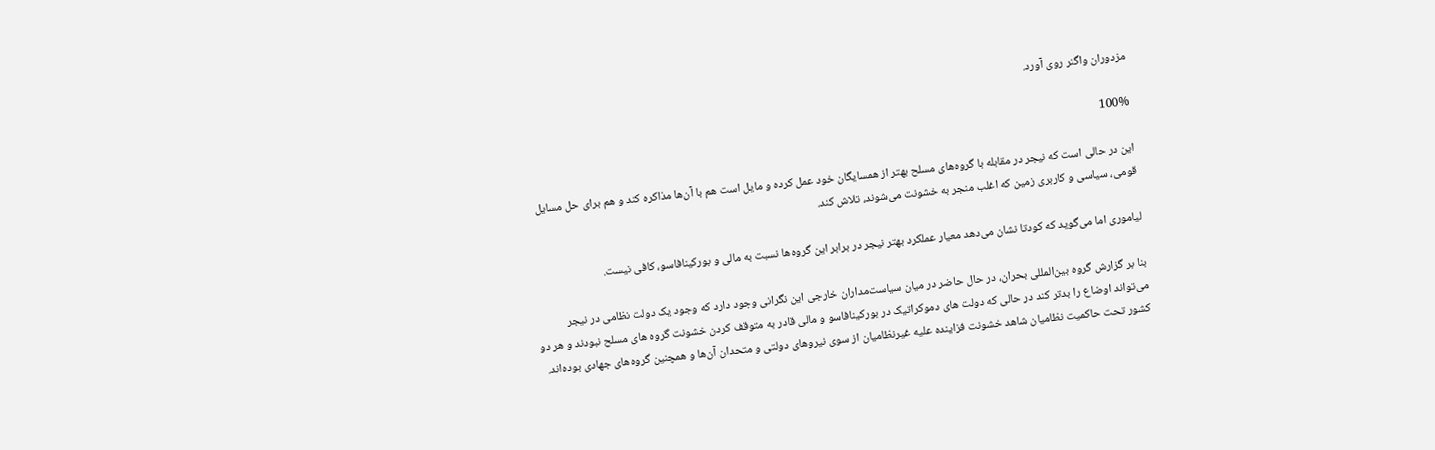مزدوران واگنر روی آورد.

100%

این در حالی است که نیجر در مقابله با گروه‌های مسلح بهتر از همسایگان خود عمل کرده و مایل است هم با آن‌ها مذاکره کند و هم برای حل مسایل قومی، سیاسی و کاربری زمین که اغلب منجر به خشونت می‌شوند، تلاش کند.

لیاموری اما می‌گوید که کودتا نشان می‌دهد معیار عملکرد بهتر نیجر در برابر این گروه‌‌ها نسبت به مالی و بورکینافاسو، کافی نیست.

بنا بر گزارش گروه بین‌المللی بحران، در حال حاضر در میان سیاست‌مداران خارجی این نگرانی وجود دارد که وجود یک دولت نظامی در نیجر می‌تواند اوضاع را بدتر کند در حالی که دولت ‌های دموکراتیک در بورکینافاسو و مالی قادر به متوقف کردن خشونت گروه ‌های مسلح نبودند و هر دو کشور تحت حاکمیت نظامیان شاهد خشونت فزاینده علیه غیر‌نظامیان از سوی نیروهای دولتی و متحدان آن‌ها و همچنین گروه‌‌های جهادی بوده‌اند.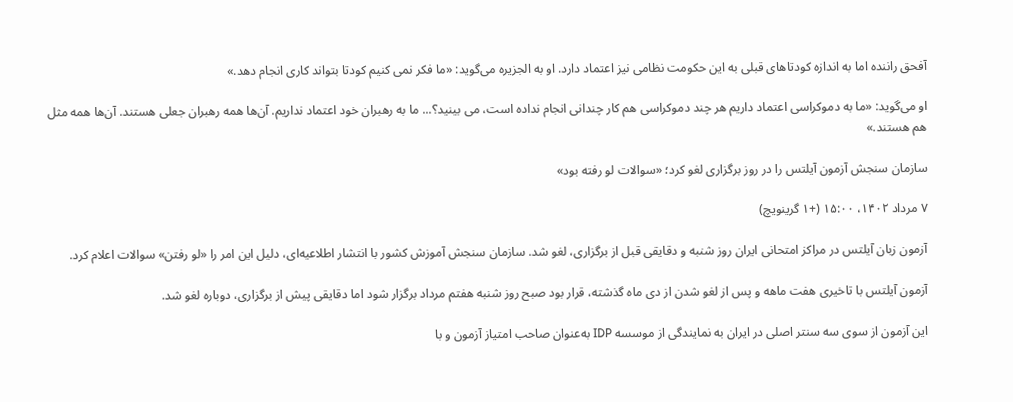آفحق راننده اما به اندازه کودتاهای قبلی به این حکومت نظامی نیز اعتماد دارد. او به الجزیره می‌گوید: «ما فکر نمی ‌کنیم کودتا بتواند کاری انجام دهد.»

او می‌گوید: «ما به دموکراسی اعتماد داریم هر چند دموکراسی هم کار چندانی انجام نداده است، می بینید؟... ما به رهبران خود اعتماد نداریم. آن‌ها همه رهبران جعلی هستند. آن‌ها همه مثل هم هستند.»

سازمان سنجش آزمون آیلتس را در روز برگزاری لغو کرد؛ «سوالات لو رفته بود»

۷ مرداد ۱۴۰۲، ۱۵:۰۰ (+۱ گرینویچ)

آزمون زبان آیلتس در مراکز امتحانی ایران روز شنبه و دقایقی قبل از برگزاری، لغو شد. سازمان سنجش آموزش کشور با انتشار اطلاعیه‌ای، دلیل این امر را «لو رفتن» سوالات اعلام کرد.

آزمون آیلتس با تاخیری هفت ماهه و پس از لغو شدن از دی ماه گذشته، قرار بود صبح روز شنبه هفتم مرداد برگزار شود اما دقایقی پیش از برگزاری، دوباره لغو شد.

این آزمون از سوی سه سنتر اصلی در ایران به نمایندگی از موسسه IDP به‌عنوان صاحب امتیاز آزمون و با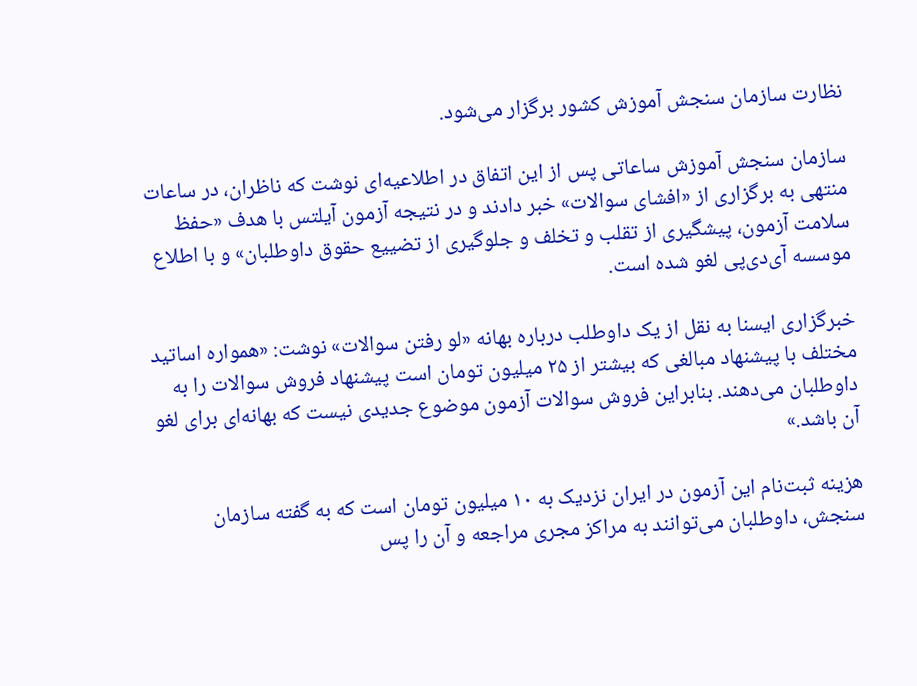نظارت سازمان سنجش آموزش کشور برگزار می‌شود.

سازمان سنجش آموزش ساعاتی پس از این اتفاق در اطلاعیه‌ای نوشت که ناظران، در ساعات منتهی به برگزاری از «افشای سوالات» خبر دادند و در نتیجه آزمون آیلتس با هدف «حفظ سلامت آزمون، پیشگیری از تقلب و تخلف و جلوگیری از تضییع حقوق داوطلبان» و با اطلاع موسسه آی‌دی‌پی لغو شده است.

خبرگزاری ایسنا به نقل از یک داوطلب درباره بهانه «لو رفتن سوالات» نوشت: «همواره اساتید مختلف با پیشنهاد مبالغی که بیشتر از ۲۵ میلیون تومان است پیشنهاد فروش سوالات را به داوطلبان می‌دهند. بنابراین فروش سوالات آزمون موضوع جدیدی نیست که بهانه‌ای برای لغو آن باشد.»

هزینه ثبت‌نام این آزمون در ایران نزدیک به ۱۰ میلیون تومان است که به گفته سازمان سنجش، داوطلبان می‌توانند به مراکز مجری مراجعه و آن را پس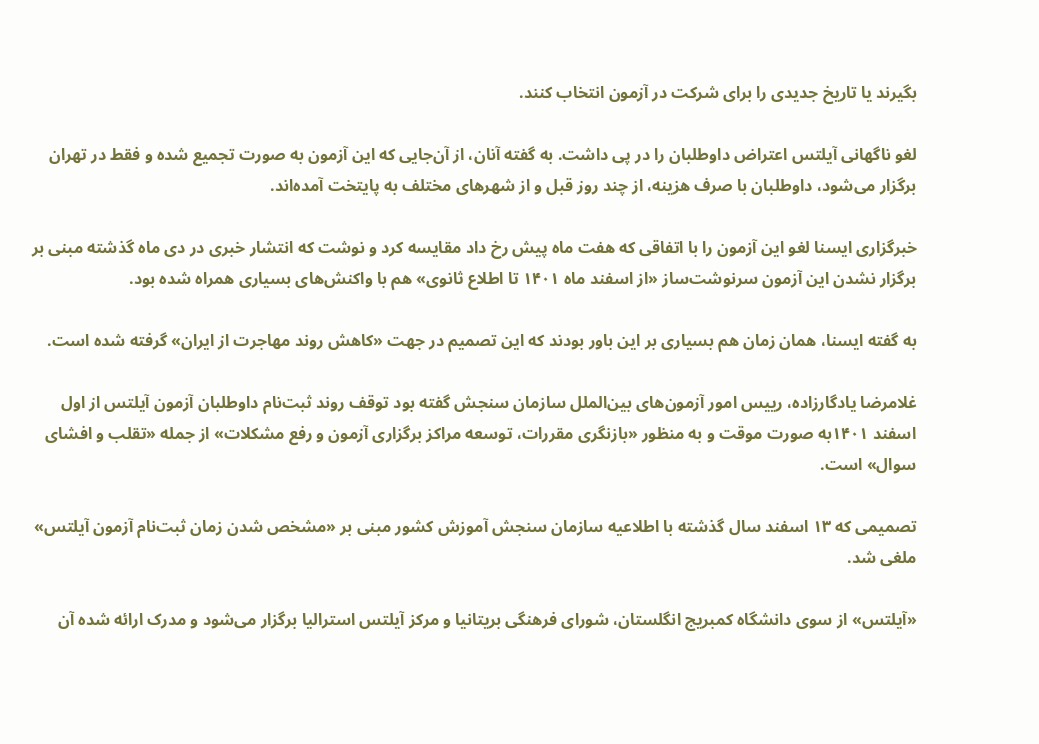بگیرند یا تاریخ جدیدی را برای شرکت در آزمون انتخاب کنند.

لغو ناگهانی آیلتس اعتراض داوطلبان را در پی داشت. به گفته آنان، از آن‌جایی که این آزمون به صورت تجمیع شده و فقط در تهران برگزار می‌شود، داوطلبان با صرف هزینه، از چند روز قبل و از شهرهای مختلف به پایتخت آمده‌اند.

خبرگزاری ایسنا لغو این آزمون را با اتفاقی که هفت ماه پیش رخ داد مقایسه کرد و نوشت که انتشار خبری در دی ماه گذشته مبنی بر برگزار نشدن این آزمون سرنوشت‌ساز «از اسفند ماه ۱۴۰۱ تا اطلاع ثانوی» هم با واکنش‌های بسیاری همراه شده بود.

به گفته ایسنا، همان زمان هم بسیاری بر این باور بودند که این تصمیم در جهت «کاهش روند مهاجرت از ایران» گرفته شده است.

غلامرضا یادگارزاده، رییس امور آزمون‌های بین‌الملل سازمان سنجش گفته بود توقف روند ثبت‌نام داوطلبان آزمون آیلتس از اول اسفند ۱۴۰۱به صورت موقت و به منظور «بازنگری مقررات، توسعه مراکز برگزاری آزمون و رفع مشکلات» از جمله «تقلب و افشای سوال» است.

تصمیمی که ۱۳ اسفند سال گذشته با اطلاعیه سازمان سنجش آموزش کشور مبنی بر «مشخص شدن زمان ثبت‌نام آزمون آیلتس» ملغی شد.

«آیلتس» از سوی دانشگاه کمبریج انگلستان، شورای فرهنگی بریتانیا و مرکز آیلتس استرالیا برگزار می‌شود و مدرک ارائه شده آن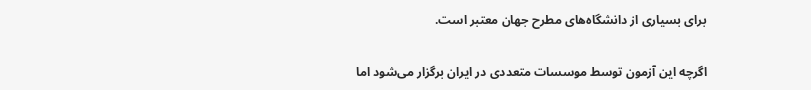برای بسیاری از دانشگاه‌های مطرح جهان معتبر است.

اگرچه این آزمون توسط موسسات متعددی در ایران برگزار می‌شود اما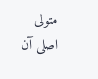متولی اصلی آن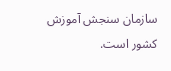سازمان سنجش آموزش کشور است.